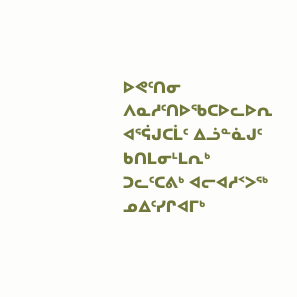ᐅᕙᑦᑎᓂ ᐱᓇᓱᑦᑎᐅᖃᑕᐅᓚᐅᕆ
ᐊᕐᕌᒍᑕᒫᑦ ᐃᓘᓐᓈᒍᑦ ᑲᑎᒪᓂᒻᒪᕆᒃ
ᑐᓚᑦᑕᕕᒃ ᐊᓕᐊᓱᑉᐳᖅ ᓄᐃᑦᓯᒋᐊᒥᒃ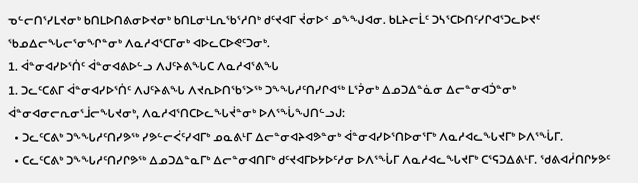ᓀᓪᓕᑎᕐᓯᒪᔪᓂᒃ ᑲᑎᒪᐅᑎᕕᓂᐅᔪᓂᒃ ᑲᑎᒪᓂᒻᒪᕆᖃᕐᓱᑎᒃ ᑯᑦᔪᐊᒥ ᔫᓂᐅᑉ ᓄᖕᖑᐊᓂ. ᑲᒪᔨᓕᒫᑦ ᑐᓴᕐᑕᐅᑎᑦᓯᒋᐊᕐᑐᓚᐅᔪᑦ ᖃᓄᐃᓕᖓᓕᕐᓂᖏᓐᓂᒃ ᐱᓇᓱᐊᕐᑕᒥᓂᒃ ᐊᐅᓚᑕᐅᕙᑦᑐᓂᒃ.
1. ᐋᓐᓂᐊᓯᐅᕐᑏᑦ ᐋᓐᓂᐊᕕᐅᓪᓗ ᐱᒍᑦᔨᕕᖓᑕ ᐱᓇᓱᐊᕐᕕᖓ
1. ᑐᓚᑦᑕᕕᒥ ᐋᓐᓂᐊᓯᐅᕐᑏᑦ ᐱᒍᑦᔨᕕᖓ ᐱᔪᕆᐅᑎᖃᕐᐳᖅ ᑐᖕᖓᓱᑦᑎᓯᒋᐊᖅ ᒪᕐᕉᓂᒃ ᐃᓄᑐᐃᓐᓈᓂ ᐃᓕᓐᓂᐊᑑᓐᓂᒃ ᐋᓐᓂᐊᓂᓕᕆᓂᕐᒨᓕᖓᔪᓂᒃ, ᐱᓇᓱᐊᕐᑎᑕᐅᓚᖓᔫᓐᓂᒃ ᐅᐱᕐᖔᖑᑎᓪᓗᒍ:
  • ᑐᓚᑦᑕᕕᒃ ᑐᖕᖓᓱᑦᑎᓯᕗᖅ ᓯᕗᓪᓕᐹᑦᓯᐊᒥᒃ ᓄᓇᕕᒻᒥ ᐃᓕᓐᓂᐊᔨᐊᕗᓐᓂᒃ ᐋᓐᓂᐊᓯᐅᕐᑎᐅᓂᕐᒥᒃ ᐱᓇᓱᐊᓚᖓᔪᒥᒃ ᐅᐱᕐᖔᒥ.
  • ᑕᓚᑦᑕᕕᒃ ᑐᖕᖓᓱᑦᑎᓯᒋᕗᖅ ᐃᓄᑐᐃᓐᓇᒥᒃ ᐃᓕᓐᓂᐊᑎᒥᒃ ᑯᑦᔪᐊᒥᐅᔭᐅᑦᓱᓂ ᐅᐱᕐᖔᒥ ᐱᓇᓱᐊᓚᖓᔪᒥᒃ ᑕᕐᕋᑐᐃᕕᒻᒥ. ᖁᕕᐊᓲᑎᒋᔭᕗᑦ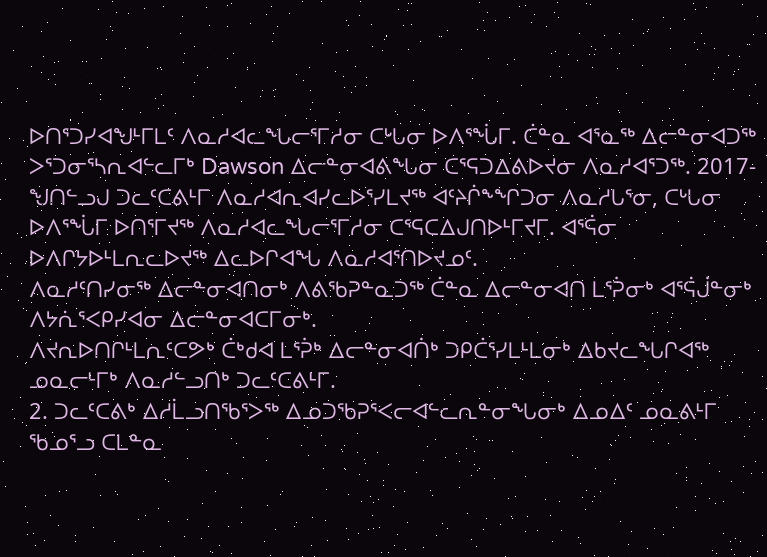ᐅᑎᕐᑐᓯᐊᖑᒻᒥᒪᑦ ᐱᓇᓱᐊᓚᖓᓕᕐᒥᓱᓂ ᑕᒡᒐᓂ ᐅᐱᕐᖔᒥ. ᑖᓐᓇ ᐊᕐᓇᖅ ᐃᓕᓐᓂᐊᑐᖅ ᐳᕐᑐᓂᕐᓴᕆᐊᓪᓚᒥᒃ Dawson ᐃᓕᓐᓂᐊᕕᖓᓂ ᑕᕐᕋᑐᐃᕕᐅᔪᓂ ᐱᓇᓱᐊᕐᑐᖅ. 2017-ᖑᑎᓪᓗᒍ ᑐᓚᑦᑕᕕᒻᒥ ᐱᓇᓱᐊᕆᐊᓯᓚᐅᕐᓯᒪᔪᖅ ᐊᑦᔨᒌᖕᖏᑐᓂ ᐱᓇᓱᒐᕐᓂ, ᑕᒡᒐᓂ ᐅᐱᕐᖔᒥ ᐅᑎᕐᒥᔪᖅ ᐱᓇᓱᐊᓚᖓᓕᕐᒥᓱᓂ ᑕᕐᕋᑕᐃᒍᑎᐅᒻᒥᔪᒥ. ᐊᕐᕌᓂ ᐅᐱᒋᔭᐅᒻᒪᕆᓚᐅᔪᖅ ᐃᓚᐅᒋᐊᖓ ᐱᓇᓱᐊᕐᑎᐅᔪᓄᑦ.
ᐱᓇᓱᑦᑎᓯᓂᖅ ᐃᓕᓐᓂᐊᑎᓂᒃ ᐱᕕᖃᕈᓐᓇᑐᖅ ᑖᓐᓇ ᐃᓕᓐᓂᐊᑎ ᒪᕐᕉᓂᒃ ᐊᕐᕌᒎᓐᓂᒃ ᐱᔭᕇᕐᐸᑭᓯᐊᓂ ᐃᓕᓐᓂᐊᑕᒥᓂᒃ.
ᐱᔪᕆᐅᑎᒋᒻᒪᕆᑦᑕᕗᒃ ᑖᒃᑯᐊ ᒪᕐᕉᒃ ᐃᓕᓐᓂᐊᑏᒃ ᑐᑭᑖᕐᓯᒪᒻᒪᓂᒃ ᐃᑲᔪᓚᖓᒋᐊᖅ ᓄᓇᓕᒻᒥᒃ ᐱᓇᓱᓪᓗᑎᒃ ᑐᓚᑦᑕᕕᒻᒥ.
2. ᑐᓚᑦᑕᕕᒃ ᐃᓱᒫᓗᑎᖃᕐᐳᖅ ᐃᓄᑐᖃᕈᕐᐸᓕᐊᓪᓚᕆᓐᓂᖓᓂᒃ ᐃᓄᐃᑦ ᓄᓇᕕᒻᒥ ᖃᓄᕐᓗ ᑕᒪᓐᓇ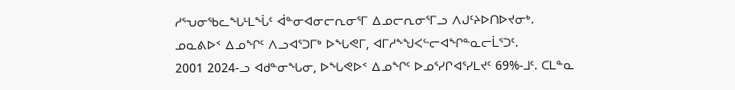ᓱᕐᕃᓂᖃᓚᖓᒻᒪᖔᑦ ᐋᓐᓂᐊᓂᓕᕆᓂᕐᒥ ᐃᓄᓕᕆᓂᕐᒥᓗ ᐱᒍᑦᔨᐅᑎᐅᔪᓂᒃ.
ᓄᓇᕕᐅᑉ ᐃᓄᖏᑦ ᐱᓗᐊᕐᑐᒥᒃ ᐅᖓᕙᒥ, ᐊᒥᓱᖕᖑᐸᓪᓕᐊᖏᓐᓇᓕᒫᕐᑐᑦ.
2001 2024-ᓗ ᐊᑯᓐᓂᖓᓂ, ᐅᖓᕙᐅᑉ ᐃᓄᖏᑦ ᐅᓄᕐᓯᒋᐊᕐᓯᒪᔪᑦ 69%-ᒧᑦ. ᑕᒪᓐᓇ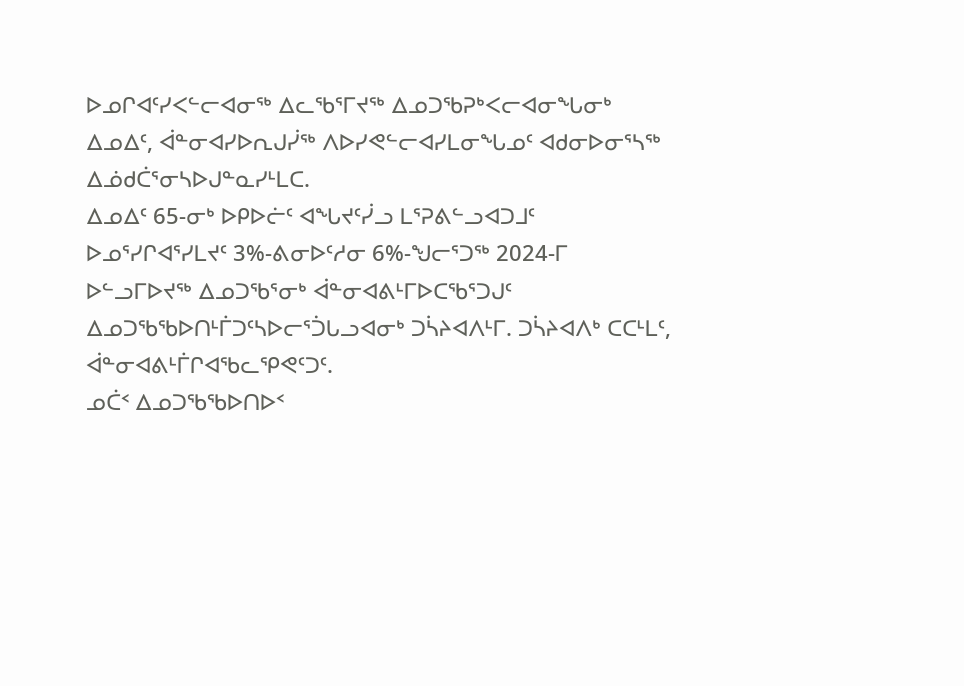ᐅᓄᒋᐊᑦᓯᐸᓪᓕᐊᓂᖅ ᐃᓚᖃᕐᒥᔪᖅ ᐃᓄᑐᖃᕈᒃᐸᓕᐊᓂᖓᓂᒃ ᐃᓄᐃᑦ, ᐋᓐᓂᐊᓯᐅᕆᒍᓰᖅ ᐱᐅᓯᕙᓪᓕᐊᓯᒪᓂᖓᓄᑦ ᐊᑯᓂᐅᓂᕐᓴᖅ ᐃᓅᑯᑖᕐᓂᓴᐅᒍᓐᓇᓯᒻᒪᑕ.
ᐃᓄᐃᑦ 65-ᓂᒃ ᐅᑭᐅᓖᑦ ᐊᖓᔪᑦᓰᓗ ᒪᕐᕈᕕᓪᓗᐊᑐᒧᑦ ᐅᓄᕐᓯᒋᐊᕐᓯᒪᔪᑦ 3%-ᕕᓂᐅᑦᓱᓂ 6%-ᖑᓕᕐᑐᖅ 2024-ᒥ
ᐅᓪᓗᒥᐅᔪᖅ ᐃᓄᑐᖃᕐᓂᒃ ᐋᓐᓂᐊᕕᒻᒥᐅᑕᖃᕐᑐᒍᑦ ᐃᓄᑐᖃᖃᐅᑎᒻᒦᑐᑦᓴᐅᓕᕐᑑᒐᓗᐊᓂᒃ ᑐᓵᔨᐊᐱᒻᒥ. ᑐᓵᔨᐊᐱᒃ ᑕᑕᒻᒪᑦ, ᐋᓐᓂᐊᕕᒻᒦᒋᐊᖃᓚᕿᕙᑦᑐᑦ.
ᓄᑖᑉ ᐃᓄᑐᖃᖃᐅᑎᐅᑉ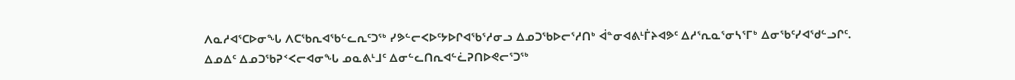ᐱᓇᓱᐊᕐᑕᐅᓂᖓ ᐱᑕᖃᕆᐊᖃᓪᓚᕆᑦᑐᖅ ᓯᕗᓪᓕᐸᐅᑦᔭᐅᒋᐊᖃᕐᓱᓂᓗ ᐃᓄᑐᖃᐅᓕᕐᓱᑎᒃ ᐋᓐᓂᐊᕕᒻᒦᔨᐊᕗᑦ ᐃᓱᕐᕆᓇᕐᓂᓴᕐᒥᒃ ᐃᓂᖃᑦᓯᐊᖁᓪᓗᒋᑦ.
ᐃᓄᐃᑦ ᐃᓄᑐᖃᕈᑉᐸᓕᐊᓂᖓ ᓄᓇᕕᒻᒧᑦ ᐃᓂᓪᓚᑎᕆᐊᓪᓛᕈᑎᐅᕙᓕᕐᑐᖅ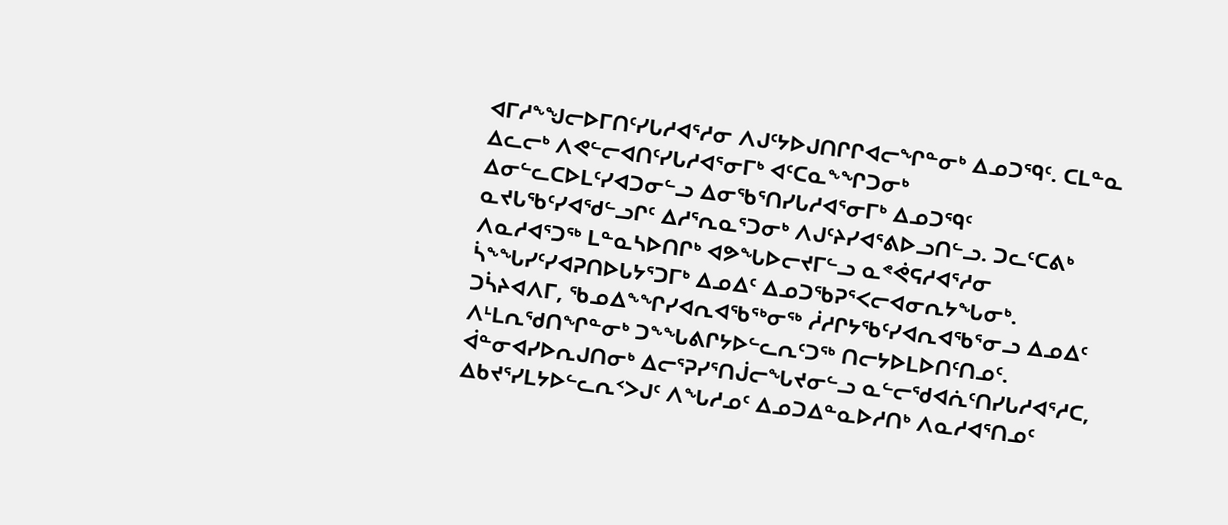ᐊᒥᓱᖕᖑᓕᐅᒥᑎᑦᓯᒐᓱᐊᕐᓱᓂ ᐱᒍᑦᔭᐅᒍᑎᒋᒋᐊᓕᖏᓐᓂᒃ ᐃᓄᑐᙯᑦ. ᑕᒪᓐᓇ ᐃᓚᓕᒃ ᐱᕙᓪᓕᐊᑎᑦᓯᒐᓱᐊᕐᓂᒥᒃ ᐊᑦᑕᓇᖕᖏᑐᓂᒃ ᐃᓂᓪᓚᑕᐅᒪᑦᓯᐊᑐᓂᓪᓗ ᐃᓂᖃᕐᑎᓯᒐᓱᐊᕐᓂᒥᒃ ᐃᓄᑐᙯᑦ ᓇᔪᒐᖃᑦᓯᐊᖁᓪᓗᒋᑦ ᐃᓱᕐᕆᓇᕐᑐᓂᒃ ᐱᒍᑦᔨᓯᐊᕐᕕᐅᓗᑎᓪᓗ. ᑐᓚᑦᑕᕕᒃ ᐱᓇᓱᐊᕐᑐᖅ ᒪᓐᓇᓴᐅᑎᒋᒃ ᐊᕗᖓᐅᓕᔪᒥᓪᓗ ᓇᕝᕚᕋᓱᐊᕐᓱᓂ ᓵᖕᖓᓯᑦᓯᐊᕈᑎᐅᒐᔭᕐᑐᒥᒃ ᐃᓄᐃᑦ ᐃᓄᑐᖃᕈᕐᐸᓕᐊᓂᕆᔭᖓᓂᒃ.
ᑐᓵᔨᐊᐱᒥ, ᖃᓄᐃᖕᖏᓯᐊᕆᐊᖃᕐᒃᓂᖅ ᓲᓱᒋᔭᖃᑦᓯᐊᕆᐊᖃᕐᓂᓗ ᐃᓄᐃᑦ ᐱᒻᒪᕆᖁᑎᖏᓐᓂᒃ ᑐᖕᖓᕕᒋᔭᐅᓪᓚᕆᑦᑐᖅ ᑎᓕᔭᐅᒪᐅᑎᑦᑎᓄᑦ. ᐋᓐᓂᐊᓯᐅᕆᒍᑎᓂᒃ ᐃᓕᕐᕈᓯᕐᑎᒎᓕᖓᔪᓂᓪᓗ ᓇᓪᓕᖁᐊᕇᑦᑎᓯᒐᓱᐊᕐᓱᑕ, ᐃᑲᔪᕐᓯᒪᔭᐅᓪᓚᕆᑉᐳᒍᑦ ᐱᖓᓱᓄᑦ ᐃᓄᑐᐃᓐᓇᐅᓱᑎᒃ ᐱᓇᓱᐊᕐᑎᓄᑦ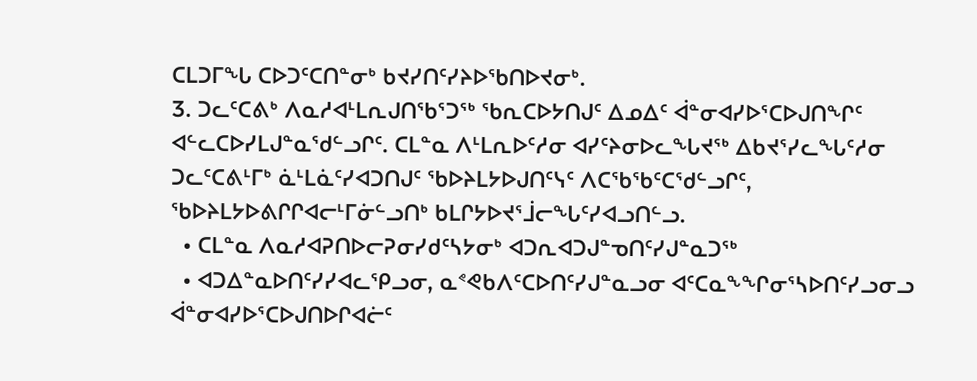ᑕᒪᑐᒥᖓ ᑕᐅᑐᑦᑕᑎᓐᓂᒃ ᑲᔪᓯᑎᑦᓯᔨᐅᖃᑎᐅᔪᓂᒃ.
3. ᑐᓚᑦᑕᕕᒃ ᐱᓇᓱᐊᒻᒪᕆᒍᑎᖃᕐᑐᖅ ᖃᕆᑕᐅᔭᑎᒍᑦ ᐃᓄᐃᑦ ᐋᓐᓂᐊᓯᐅᕐᑕᐅᒍᑎᖏᑦ ᐊᓪᓚᑕᐅᓯᒪᒍᓐᓇᖁᓪᓗᒋᑦ. ᑕᒪᓐᓇ ᐱᒻᒪᕆᐅᑦᓱᓂ ᐊᓯᑦᔨᓂᐅᓚᖓᔪᖅ ᐃᑲᔪᕐᓯᓚᖓᑦᓱᓂ ᑐᓚᑦᑕᕕᒻᒥᒃ ᓈᒻᒪᓈᑦᓯᐊᑐᑎᒍᑦ ᖃᐅᔨᒪᔭᐅᒍᑎᑦᓭᑦ ᐱᑕᖃᖃᑦᑕᖁᓪᓗᒋᑦ, ᖃᐅᔨᒪᔭᐅᕕᒋᒋᐊᓕᒻᒥᓃᓪᓗᑎᒃ ᑲᒪᒋᔭᐅᔪᕐᒨᓕᖓᑦᓯᐊᓗᑎᓪᓗ.
  • ᑕᒪᓐᓇ ᐱᓇᓱᐊᕈᑎᐅᓕᕈᓂᓯᑯᑦᓴᔭᓂᒃ ᐊᑐᕆᐊᑐᒍᓐᓀᑎᑦᓯᒍᓐᓇᑐᖅ
  • ᐊᑐᐃᓐᓇᐅᑎᑦᓯᓯᐊᓚᕿᓗᓂ, ᓇᕝᕙᑲᐱᑦᑕᐅᑎᑦᓯᒍᓐᓇᓗᓂ ᐊᑦᑕᓇᖕᖏᓂᕐᓴᐅᑎᑦᓯᓗᓂᓗ ᐋᓐᓂᐊᓯᐅᕐᑕᐅᒍᑎᐅᒋᐊᓖᑦ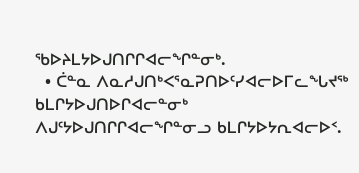ᖃᐅᔨᒪᔭᐅᒍᑎᒋᒋᐊᓕᖏᓐᓂᒃ.
  • ᑖᓐᓇ ᐱᓇᓱᒍᑎᒃᐸᕐᓇᕈᑎᐅᑦᓯᐊᓕᐅᒥᓚᖓᔪᖅ ᑲᒪᒋᔭᐅᒍᑎᐅᒋᐊᓕᓐᓂᒃ ᐱᒍᑦᔭᐅᒍᑎᒋᒋᐊᓕᖏᓐᓂᓗ ᑲᒪᒋᔭᐅᔭᕆᐊᓕᐅᑉ.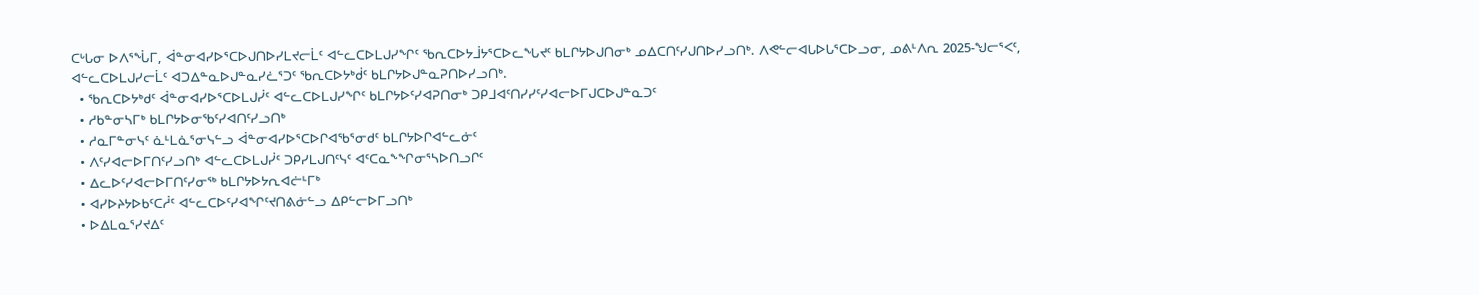ᑕᒡᒐᓂ ᐅᐱᕐᖔᒥ, ᐋᓐᓂᐊᓯᐅᕐᑕᐅᒍᑎᐅᓯᒪᔪᓕᒫᑦ ᐊᓪᓚᑕᐅᒪᒍᓯᖏᑦ ᖃᕆᑕᐅᔭᒨᔭᕐᑕᐅᓚᖓᔪᑦ ᑲᒪᒋᔭᐅᒍᑎᓂᒃ ᓄᐃᑕᑎᑦᓯᒍᑎᐅᓯᓗᑎᒃ. ᐱᕙᓪᓕᐊᒐᐅᒐᕐᑕᐅᓗᓂ, ᓄᕕᒻᐱᕆ 2025-ᖑᓕᕐᐸᑦ, ᐊᓪᓚᑕᐅᒪᒍᓯᓕᒫᑦ ᐊᑐᐃᓐᓇᐅᒍᓐᓇᓯᓛᕐᑐᑦ ᖃᕆᑕᐅᔭᒃᑰᑦ ᑲᒪᒋᔭᐅᒍᓐᓇᕈᑎᐅᓯᓗᑎᒃ.
  • ᖃᕆᑕᐅᔭᒃᑯᑦ ᐋᓐᓂᐊᓯᐅᕐᑕᐅᒪᒍᓰᑦ ᐊᓪᓚᑕᐅᒪᒍᓯᖏᑦ ᑲᒪᒋᔭᐅᑦᓯᐊᕈᑎᓂᒃ ᑐᑭᒧᐊᑦᑎᓯᓯᑦᓯᐊᓕᐅᒥᒍᑕᐅᒍᓐᓇᑐᑦ
  • ᓱᑲᓐᓂᓴᒥᒃ ᑲᒪᒋᔭᐅᓂᖃᑦᓯᐊᑎᑦᓯᓗᑎᒃ
  • ᓱᓇᒥᓐᓂᓭᑦ ᓈᒻᒪᓈᕐᓂᓭᓪᓗ ᐋᓐᓂᐊᓯᐅᕐᑕᐅᒋᐊᖃᕐᓂᑯᑦ ᑲᒪᒋᔭᐅᒋᐊᓪᓚᓃᑦ
  • ᐱᑦᓯᐊᓕᐅᒥᑎᑦᓯᓗᑎᒃ ᐊᓪᓚᑕᐅᒪᒍᓰᑦ ᑐᑭᓯᒪᒍᑎᑦᓭᑦ ᐊᑦᑕᓇᖕᖏᓂᕐᓴᐅᑎᓗᒋᑦ
  • ᐃᓚᐅᑦᓯᐊᓕᐅᒥᑎᑦᓯᓂᖅ ᑲᒪᒋᔭᐅᔭᕆᐊᓖᒻᒥᒃ
  • ᐊᓯᐅᔨᔭᐅᑲᑦᑕᓲᑦ ᐊᓪᓚᑕᐅᑦᓯᐊᖏᑦᔪᑎᕕᓃᓪᓗ ᐃᑭᓪᓕᐅᒥᓗᑎᒃ
  • ᐅᐃᒪᓇᕐᓯᔪᐃᑦ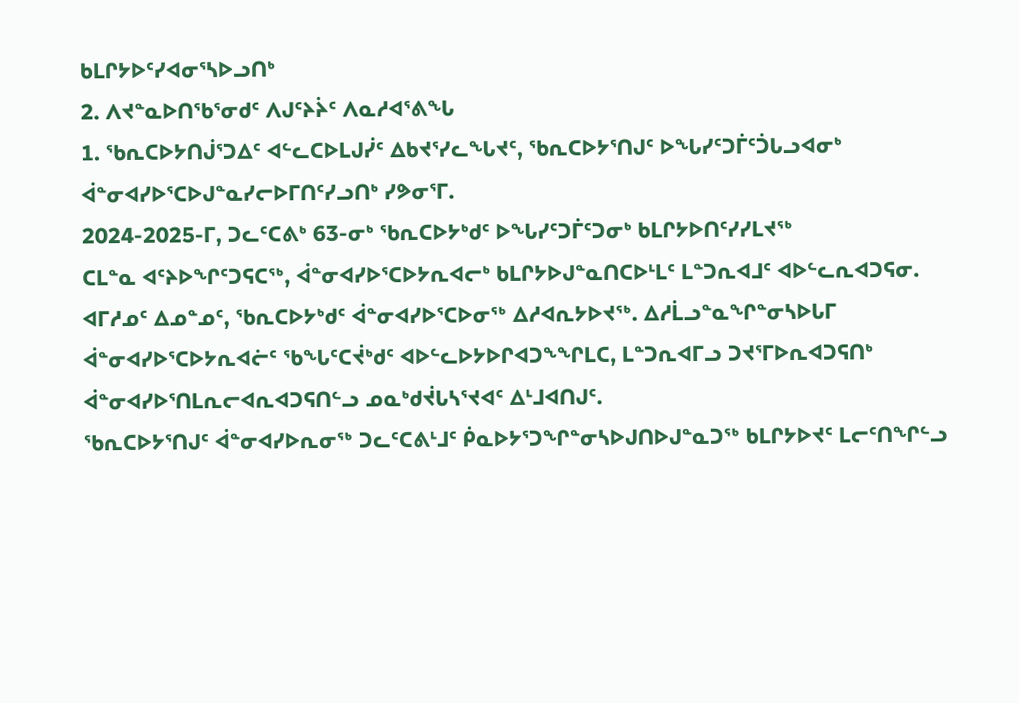ᑲᒪᒋᔭᐅᑦᓯᐊᓂᕐᓴᐅᓗᑎᒃ
2. ᐱᔪᓐᓇᐅᑎᖃᕐᓂᑯᑦ ᐱᒍᑦᔨᔩᑦ ᐱᓇᓱᐊᕐᕕᖓ
1. ᖃᕆᑕᐅᔭᑎᒎᕐᑐᐃᑦ ᐊᓪᓚᑕᐅᒪᒍᓰᑦ ᐃᑲᔪᕐᓯᓚᖓᔪᑦ, ᖃᕆᑕᐅᔭᕐᑎᒍᑦ ᐅᖓᓯᑦᑐᒦᑦᑑᒐᓗᐊᓂᒃ ᐋᓐᓂᐊᓯᐅᕐᑕᐅᒍᓐᓇᓯᓕᐅᒥᑎᑦᓯᓗᑎᒃ ᓯᕗᓂᕐᒥ.
2024-2025-ᒥ, ᑐᓚᑦᑕᕕᒃ 63-ᓂᒃ ᖃᕆᑕᐅᔭᒃᑯᑦ ᐅᖓᓯᑦᑐᒦᑦᑐᓂᒃ ᑲᒪᒋᔭᐅᑎᑦᓯᓯᒪᔪᖅ
ᑕᒪᓐᓇ ᐊᑦᔨᐅᖏᑦᑐᕋᑕᖅ, ᐋᓐᓂᐊᓯᐅᕐᑕᐅᔭᕆᐊᓕᒃ ᑲᒪᒋᔭᐅᒍᓐᓇᑎᑕᐅᒻᒪᑦ ᒪᓐᑐᕆᐊᒧᑦ ᐊᐅᓪᓚᕆᐊᑐᕋᓂ. ᐊᒥᓱᓄᑦ ᐃᓄᓐᓄᑦ, ᖃᕆᑕᐅᔭᒃᑯᑦ ᐋᓐᓂᐊᓯᐅᕐᑕᐅᓂᖅ ᐃᓱᐊᕆᔭᐅᔪᖅ. ᐃᓱᒫᓗᓐᓇᖏᓐᓂᓴᐅᒐᒥ ᐋᓐᓂᐊᓯᐅᕐᑕᐅᔭᕆᐊᓖᑦ ᖃᖓᑦᑕᔫᒃᑯᑦ ᐊᐅᓪᓚᐅᔭᐅᒋᐊᑐᖕᖏᒪᑕ, ᒪᓐᑐᕆᐊᒥᓗ ᑐᔪᕐᒥᐅᕆᐊᑐᕋᑎᒃ ᐋᓐᓂᐊᓯᐅᕐᑎᒪᕆᓕᐊᕆᐊᑐᕋᑎᓪᓗ ᓄᓇᒃᑯᔫᒐᓴᕐᔪᐊᑦ ᐃᒻᒧᐊᑎᒍᑦ.
ᖃᕆᑕᐅᔭᕐᑎᒍᑦ ᐋᓐᓂᐊᓯᐅᕆᓂᖅ ᑐᓚᑦᑕᕕᒻᒧᑦ ᑮᓇᐅᔭᕐᑐᖏᓐᓂᓴᐅᒍᑎᐅᒍᓐᓇᑐᖅ ᑲᒪᒋᔭᐅᔪᑦ ᒪᓕᑦᑎᖏᓪᓗ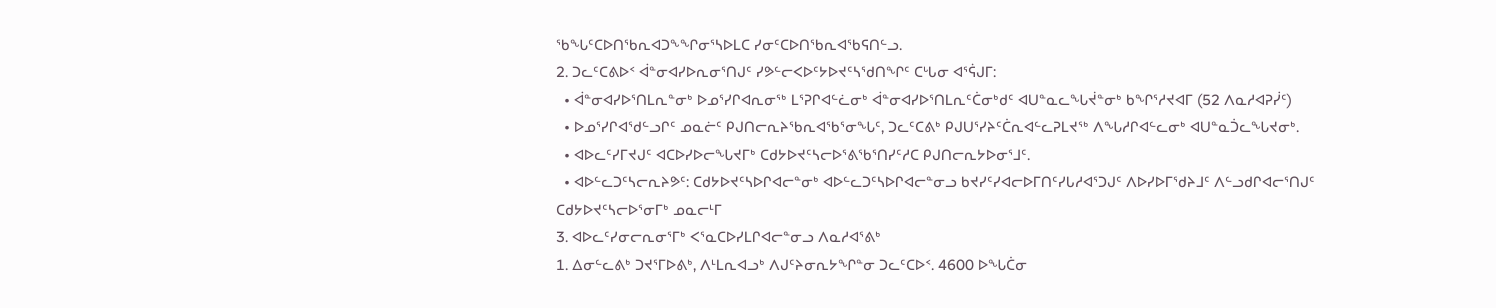ᖃᖓᑦᑕᐅᑎᖃᕆᐊᑐᖕᖏᓂᕐᓴᐅᒪᑕ ᓯᓂᑦᑕᐅᑎᖃᕆᐊᖃᕋᑎᓪᓗ.
2. ᑐᓚᑦᑕᕕᐅᑉ ᐋᓐᓂᐊᓯᐅᕆᓂᕐᑎᒍᑦ ᓯᕗᓪᓕᐸᐅᑦᔭᐅᔪᑦᓴᖁᑎᖏᑦ ᑕᒡᒐᓂ ᐊᕐᕌᒍᒥ:
  • ᐋᓐᓂᐊᓯᐅᕐᑎᒪᕆᓐᓂᒃ ᐅᓄᕐᓯᒋᐊᕆᓂᖅ ᒪᕐᕈᒋᐊᓪᓛᓂᒃ ᐋᓐᓂᐊᓯᐅᕐᑎᒪᕆᑦᑖᓂᒃᑯᑦ ᐊᑌᓐᓇᓚᖓᔫᓐᓂᒃ ᑲᖏᕐᓱᔪᐊᒥ (52 ᐱᓇᓱᐊᕈᓰᑦ)
  • ᐅᓄᕐᓯᒋᐊᖁᓪᓗᒋᑦ ᓄᓇᓖᑦ ᑭᒍᑎᓕᕆᔨᖃᕆᐊᖃᕐᓂᖓᑦ, ᑐᓚᑦᑕᕕᒃ ᑭᒍᑌᕐᓯᔨᑦᑖᕆᐊᓪᓚᕈᒪᔪᖅ ᐱᖓᓱᒋᐊᓪᓚᓂᒃ ᐊᑌᓐᓇᑑᓚᖓᔪᓂᒃ.
  • ᐊᐅᓚᑦᓯᒥᔪᒍᑦ ᐊᑕᐅᓯᐅᓕᖓᔪᒥᒃ ᑕᑯᔭᐅᔪᑦᓴᓕᐅᕐᕕᖃᕐᑎᓯᑦᓱᑕ ᑭᒍᑎᓕᕆᔭᐅᓂᕐᒧᑦ.
  • ᐊᐅᓪᓚᑐᑦᓴᓕᕆᔨᕗᑦ: ᑕᑯᔭᐅᔪᑦᓴᐅᒋᐊᓕᓐᓂᒃ ᐊᐅᓪᓚᑐᑦᓴᐅᒋᐊᓕᓐᓂᓗ ᑲᔪᓯᑦᓯᐊᓕᐅᒥᑎᑦᓯᒐᓱᐊᕐᑐᒍᑦ ᐱᐅᓯᐅᒥᖁᔨᒧᑦ ᐱᓪᓗᑯᒋᐊᓕᕐᑎᒍᑦ ᑕᑯᔭᐅᔪᑦᓴᓕᐅᕐᓂᒥᒃ ᓄᓇᓕᒻᒥ
3. ᐊᐅᓚᑦᓯᓂᓕᕆᓂᕐᒥᒃ ᐸᕐᓇᑕᐅᓯᒪᒋᐊᓕᓐᓂᓗ ᐱᓇᓱᐊᕐᕕᒃ
1. ᐃᓂᓪᓚᕕᒃ ᑐᔪᕐᒥᐅᕕᒃ, ᐱᒻᒪᕆᐊᓗᒃ ᐱᒍᑦᔨᓂᕆᔭᖏᓐᓂ ᑐᓚᑦᑕᐅᑉ. 4600 ᐅᖓᑖᓂ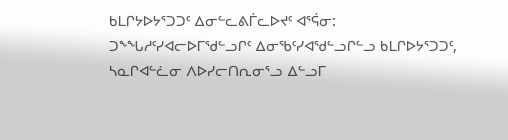ᑲᒪᒋᔭᐅᔭᕐᑐᑐᑦ ᐃᓂᓪᓚᕕᒦᓚᐅᔪᑦ ᐊᕐᕌᓂ:
ᑐᖕᖓᓱᑦᓯᐊᓕᐅᒥᖁᓪᓗᒋᑦ ᐃᓂᖃᑦᓯᐊᖁᓪᓗᒋᓪᓗ ᑲᒪᒋᐅᔭᕐᑐᑐᑦ, ᓴᓇᒋᐊᓪᓛᓂ ᐱᐅᓯᓕᑎᕆᓂᕐᓗ ᐃᓪᓗᒥ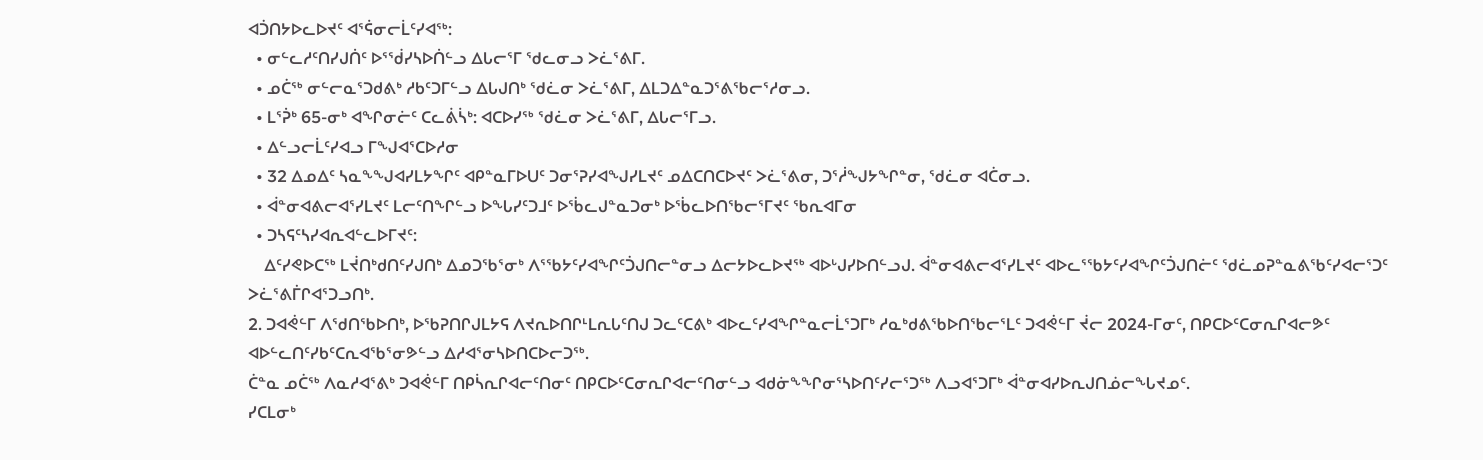ᐊᑑᑎᔭᐅᓚᐅᔪᑦ ᐊᕐᕌᓂᓕᒫᑦᓯᐊᖅ:
  • ᓂᓪᓚᓱᑦᑎᓯᒍᑏᑦ ᐅᕐᖂᓯᓴᐅᑏᓪᓗ ᐃᒐᓕᕐᒥ ᖁᓚᓂᓗ ᐳᓛᕐᕕᒥ.
  • ᓄᑖᖅ ᓂᓪᓕᓇᕐᑐᑯᕕᒃ ᓱᑲᑦᑐᒥᓪᓗ ᐃᒐᒍᑎᒃ ᖁᓛᓂ ᐳᓛᕐᕕᒥ, ᐃᒪᑐᐃᓐᓇᑐᕐᕕᖃᓕᕐᓱᓂᓗ.
  • ᒪᕐᕉᒃ 65-ᓂᒃ ᐊᖏᓂᓖᑦ ᑕᓚᕖᓵᒃ: ᐊᑕᐅᓯᖅ ᖁᓛᓂ ᐳᓛᕐᕕᒥ, ᐃᒐᓕᕐᒥᓗ.
  • ᐃᓪᓗᓕᒫᑦᓯᐊᓗ ᒥᖑᐊᕐᑕᐅᓱᓂ
  • 32 ᐃᓄᐃᑦ ᓴᓇᖕᖑᐊᓯᒪᔭᖏᑦ ᐊᑭᓐᓇᒥᐅᑌᑦ ᑐᓂᕐᕈᓯᐊᖑᓯᒪᔪᑦ ᓄᐃᑕᑎᑕᐅᔪᑦ ᐳᓛᕐᕕᓂ, ᑐᕐᓲᖑᔭᖏᓐᓂ, ᖁᓛᓂ ᐊᑖᓂᓗ.
  • ᐋᓐᓂᐊᕕᓕᐊᕐᓯᒪᔪᑦ ᒪᓕᑦᑎᖏᓪᓗ ᐅᖓᓯᑦᑐᒧᑦ ᐅᖄᓚᒍᓐᓇᑐᓂᒃ ᐅᖄᓚᐅᑎᖃᓕᕐᒥᔪᑦ ᖃᕆᐊᒥᓂ
  • ᑐᓴᕋᑦᓴᓯᐊᕆᐊᓪᓚᐅᒥᔪᑦ:
    ᐃᑦᓯᕙᐅᑕᖅ ᒪᔫᑎᒃᑯᑎᑦᓯᒍᑎᒃ ᐃᓄᑐᖃᕐᓂᒃ ᐱᕐᖃᔭᑦᓯᐊᖏᑦᑑᒍᑎᓕᓐᓂᓗ ᐃᓕᔭᐅᓚᐅᔪᖅ ᐊᐅᒡᒍᓯᐅᑎᓪᓗᒍ. ᐋᓐᓂᐊᕕᓕᐊᕐᓯᒪᔪᑦ ᐊᐅᓚᕐᖃᔭᑦᓯᐊᖏᑦᑑᒍᑎᓖᑦ ᖁᓛᓄᕈᓐᓇᕕᖃᑦᓯᐊᓕᕐᑐᑦ ᐳᓛᕐᕕᒦᒋᐊᕐᑐᓗᑎᒃ.
2. ᑐᐊᕚᓪᒥ ᐱᖁᑎᖃᐅᑎᒃ, ᐅᖃᕈᑎᒋᒍᒪᔭᕋ ᐱᔪᕆᐅᑎᒋᒻᒪᕆᒐᑦᑎᒍ ᑐᓚᑦᑕᕕᒃ ᐊᐅᓚᑦᓯᐊᖏᓐᓇᓕᒫᕐᑐᒥᒃ ᓱᓇᒃᑯᕕᖃᐅᑎᖃᓕᕐᒪᑦ ᑐᐊᕚᓪᒥ ᔫᓕ 2024-ᒥᓂᑦ, ᑎᑭᑕᐅᑦᑕᓂᕆᒋᐊᓕᕗᑦ ᐊᐅᓪᓚᑎᑦᓯᑲᑦᑕᕆᐊᖃᕐᓂᕗᓪᓗ ᐃᓱᐊᕐᓂᓴᐅᑎᑕᐅᓕᑐᖅ.
ᑖᓐᓇ ᓄᑖᖅ ᐱᓇᓱᐊᕐᕕᒃ ᑐᐊᕚᓪᒥ ᑎᑭᓵᕆᒋᐊᓕᑦᑎᓂᑦ ᑎᑭᑕᐅᑦᑕᓂᕆᒋᐊᓕᑦᑎᓂᓪᓗ ᐊᑯᓃᖕᖏᓂᕐᓴᐅᑎᑦᓯᓕᕐᑐᖅ ᐱᓗᐊᕐᑐᒥᒃ ᐋᓐᓂᐊᓯᐅᕆᒍᑎᓅᓕᖓᔪᓄᑦ.
ᓯᑕᒪᓂᒃ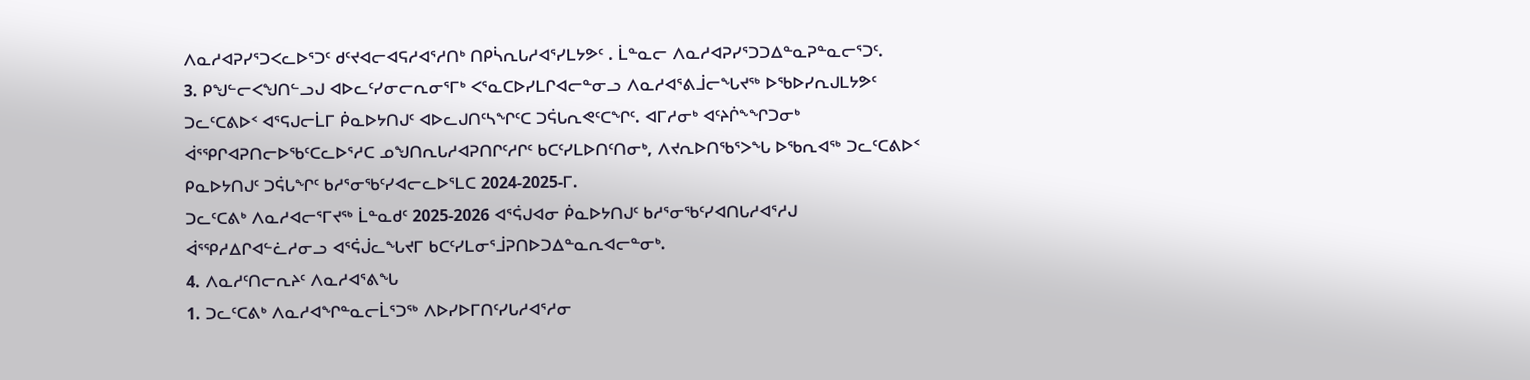ᐱᓇᓱᐊᕈᓯᕐᑐᐸᓚᐅᕐᑐᑦ ᑯᑦᔪᐊᓕᐊᕋᓱᐊᕐᓱᑎᒃ ᑎᑭᓵᕆᒐᓱᐊᕐᓯᒪᔭᕗᑦ . ᒫᓐᓇᓕ ᐱᓇᓱᐊᕈᓯᕐᑐᑐᐃᓐᓇᕈᓐᓇᓕᕐᑐᑦ.
3. ᑭᖑᓪᓕᐸᖑᑎᓪᓗᒍ ᐊᐅᓚᑦᓯᓂᓕᕆᓂᕐᒥᒃ ᐸᕐᓇᑕᐅᓯᒪᒋᐊᓕᓐᓂᓗ ᐱᓇᓱᐊᕐᕕᒨᓕᖓᔪᖅ ᐅᖃᐅᓯᕆᒍᒪᔭᕗᑦ ᑐᓚᑦᑕᕕᐅᑉ ᐊᕐᕋᒍᓕᒫᒥ ᑮᓇᐅᔭᑎᒍᑦ ᐊᐅᓚᒍᑎᑦᓴᖏᑦᑕ ᑐᕌᒐᕆᕙᑦᑕᖏᑦ. ᐊᒥᓱᓂᒃ ᐊᑦᔨᒌᖕᖏᑐᓂᒃ ᐋᕐᕿᒋᐊᕈᑎᓕᐅᖃᑦᑕᓚᐅᕐᓱᑕ ᓄᖑᑎᕆᒐᓱᐊᕈᑎᒋᑦᓱᒋᑦ ᑲᑕᑦᓯᒪᐅᑎᑦᑎᓂᒃ, ᐱᔪᕆᐅᑎᖃᕐᐳᖓ ᐅᖃᕆᐊᖅ ᑐᓚᑦᑕᕕᐅᑉ ᑭᓇᐅᔭᑎᒍᑦ ᑐᕌᒐᖏᑦ ᑲᓱᕐᓂᖃᑦᓯᐊᓕᓚᐅᕐᒪᑕ 2024-2025-ᒥ.
ᑐᓚᑦᑕᕕᒃ ᐱᓇᓱᐊᓕᕐᒥᔪᖅ ᒫᓐᓇᑯᑦ 2025-2026 ᐊᕐᕌᒍᐊᓂ ᑮᓇᐅᔭᑎᒍᑦ ᑲᓱᕐᓂᖃᑦᓯᐊᑎᒐᓱᐊᕐᓱᒍ ᐋᕐᕿᓱᐃᒋᐊᓪᓛᓱᓂᓗ ᐊᕐᕌᒎᓚᖓᔪᒥ ᑲᑕᑦᓯᒪᓂᕐᒨᕈᑎᐅᑐᐃᓐᓇᕆᐊᓕᓐᓂᒃ.
4. ᐱᓇᓱᑦᑎᓕᕆᔨᑦ ᐱᓇᓱᐊᕐᕕᖓ
1. ᑐᓚᑦᑕᕕᒃ ᐱᓇᓱᐊᖏᓐᓇᓕᒫᕐᑐᖅ ᐱᐅᓯᐅᒥᑎᑦᓯᒐᓱᐊᕐᓱᓂ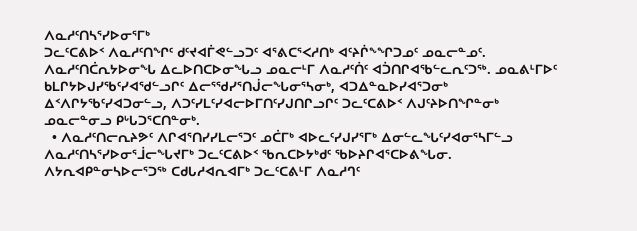ᐱᓇᓱᑦᑎᓴᕐᓯᐅᓂᕐᒥᒃ
ᑐᓚᑦᑕᕕᐅᑉ ᐱᓇᓱᑦᑎᖏᑦ ᑯᑦᔪᐊᒦᕙᓪᓗᑐᑦ ᐊᕐᕕᑕᕐᐸᓱᑎᒃ ᐊᑦᔨᒌᖕᖏᑐᓄᑦ ᓄᓇᓕᓐᓄᑦ. ᐱᓇᓱᑦᑎᑖᕆᔭᐅᓂᖓ ᐃᓚᐅᑎᑕᐅᓂᖓᓗ ᓄᓇᓕᒻᒥ ᐱᓇᓱᑦᑏᑦ ᐊᑑᑎᒋᐊᖃᓪᓚᕆᑦᑐᖅ. ᓄᓇᕕᒻᒥᐅᑦ ᑲᒪᒋᔭᐅᒍᓯᖃᑦᓯᐊᖁᓪᓗᒋᑦ ᐃᓕᕐᖁᓯᕐᑎᒎᓕᖓᓂᕐᓴᓂᒃ, ᐊᑐᐃᓐᓇᐅᓯᐊᕐᑐᓂᒃ ᐃᑉᐱᒋᔭᖃᑦᓯᐊᑐᓂᓪᓗ, ᐱᑐᑦᓯᒪᑦᓯᐊᓕᐅᒥᑎᑦᓯᒍᑎᒋᓗᒋᑦ ᑐᓚᑦᑕᕕᐅᑉ ᐱᒍᑦᔨᐅᑎᖏᓐᓂᒃ ᓄᓇᓕᓐᓂᓗ ᑭᒡᒐᑐᕐᑕᑎᓐᓂᒃ.
  • ᐱᓇᓱᑦᑎᓕᕆᔨᕗᑦ ᐱᒋᐊᕐᑎᓯᓯᒪᓕᕐᑐᑦ ᓄᑖᒥᒃ ᐊᐅᓚᑦᓯᒍᓯᕐᒥᒃ ᐃᓂᓪᓚᖓᑦᓯᐊᓂᕐᓴᒥᓪᓗ ᐱᓇᓱᑦᑎᓴᕐᓯᐅᓂᕐᒨᓕᖓᔪᒥᒃ ᑐᓚᑦᑕᕕᐅᑉ ᖃᕆᑕᐅᔭᒃᑯᑦ ᖃᐅᔨᒋᐊᕐᑕᐅᕕᖓᓂ. ᐱᔭᕆᐊᑭᓐᓂᓴᐅᓕᕐᑐᖅ ᑕᑯᒐᓱᐊᕆᐊᒥᒃ ᑐᓚᑦᑕᕕᒻᒥ ᐱᓇᓱᒉᑦ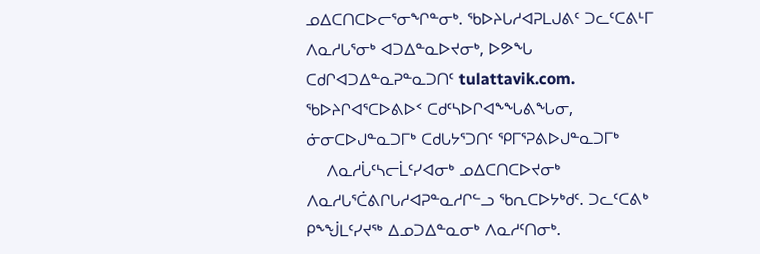ᓄᐃᑕᑎᑕᐅᓕᕐᓂᖏᓐᓂᒃ. ᖃᐅᔨᒐᓱᐊᕈᒪᒍᕕᑦ ᑐᓚᑦᑕᕕᒻᒥ ᐱᓇᓱᒐᕐᓂᒃ ᐊᑐᐃᓐᓇᐅᔪᓂᒃ, ᐅᕗᖓ ᑕᑯᒋᐊᑐᐃᓐᓇᕈᓐᓇᑐᑎᑦ tulattavik.com. ᖃᐅᔨᒋᐊᕐᑕᐅᕕᐅᑉ ᑕᑯᑦᓴᐅᒋᐊᖕᖓᕕᖓᓂ, ᓃᓂᑕᐅᒍᓐᓇᑐᒥᒃ ᑕᑯᒐᔭᕐᑐᑎᑦ ᕿᒥᕐᕈᕕᐅᒍᓐᓇᑐᒥᒃ
    ᐱᓇᓱᒑᑦᓴᓕᒫᑦᓯᐊᓂᒃ ᓄᐃᑕᑎᑕᐅᔪᓂᒃ ᐱᓇᓱᒐᕐᑖᕕᒋᒐᓱᐊᕈᓐᓇᓱᒋᓪᓗ ᖃᕆᑕᐅᔭᒃᑯᑦ. ᑐᓚᑦᑕᕕᒃ ᑭᖕᖒᒪᑦᓯᔪᖅ ᐃᓄᑐᐃᓐᓇᓂᒃ ᐱᓇᓱᑦᑎᓂᒃ.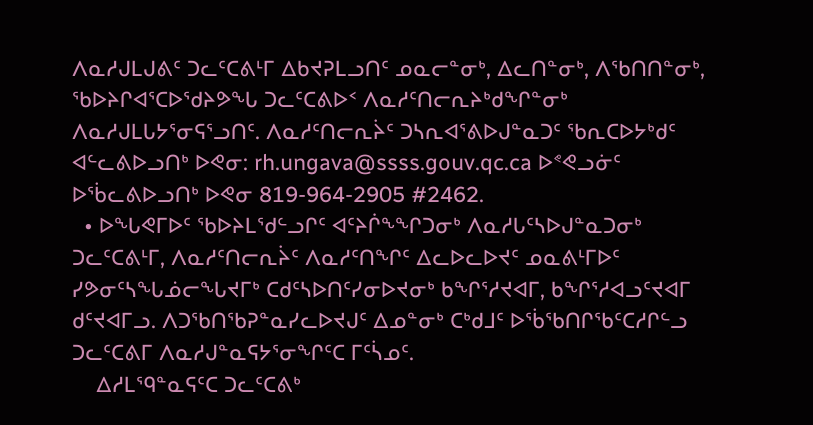ᐱᓇᓱᒍᒪᒍᕕᑦ ᑐᓚᑦᑕᕕᒻᒥ ᐃᑲᔪᕈᒪᓗᑎᑦ ᓄᓇᓕᓐᓂᒃ, ᐃᓚᑎᓐᓂᒃ, ᐱᖃᑎᑎᓐᓂᒃ, ᖃᐅᔨᒋᐊᕐᑕᐅᖁᔨᕗᖓ ᑐᓚᑦᑕᕕᐅᑉ ᐱᓇᓱᑦᑎᓕᕆᔨᒃᑯᖏᓐᓂᒃ ᐱᓇᓱᒍᒪᒐᔭᕐᓂᕋᕐᓗᑎᑦ. ᐱᓇᓱᑦᑎᓕᕆᔩᑦ ᑐᓴᕆᐊᕐᕕᐅᒍᓐᓇᑐᑦ ᖃᕆᑕᐅᔭᒃᑯᑦ ᐊᓪᓚᕕᐅᓗᑎᒃ ᐅᕙᓂ: rh.ungava@ssss.gouv.qc.ca ᐅᕝᕙᓗᓃᑦ ᐅᖄᓚᕕᐅᓗᑎᒃ ᐅᕙᓂ 819-964-2905 #2462.
  • ᐅᖓᕙᒥᐅᑦ ᖃᐅᔨᒪᖁᓪᓗᒋᑦ ᐊᑦᔨᒌᖕᖏᑐᓂᒃ ᐱᓇᓱᒐᑦᓴᐅᒍᓐᓇᑐᓂᒃ ᑐᓚᑦᑕᕕᒻᒥ, ᐱᓇᓱᑦᑎᓕᕆᔩᑦ ᐱᓇᓱᑦᑎᖏᑦ ᐃᓚᐅᓚᐅᔪᑦ ᓄᓇᕕᒻᒥᐅᑦ ᓯᕗᓂᑦᓴᖓᓅᓕᖓᔪᒥᒃ ᑕᑯᑦᓴᐅᑎᑦᓯᓂᐅᔪᓂᒃ ᑲᖏᕐᓱᔪᐊᒥ, ᑲᖏᕐᓱᐊᓗᑦᔪᐊᒥ ᑯᑦᔪᐊᒥᓗ. ᐱᑐᖃᑎᖃᕈᓐᓇᓯᓚᐅᔪᒍᑦ ᐃᓄᓐᓂᒃ ᑕᒃᑯᒧᑦ ᐅᖄᖃᑎᒋᖃᑦᑕᓱᒋᓪᓗ ᑐᓚᑦᑕᕕᒥ ᐱᓇᓱᒍᓐᓇᕋᔭᕐᓂᖏᑦᑕ ᒥᑦᓵᓄᑦ.
    ᐃᓱᒪᙯᓐᓇᕋᑦᑕ ᑐᓚᑦᑕᕕᒃ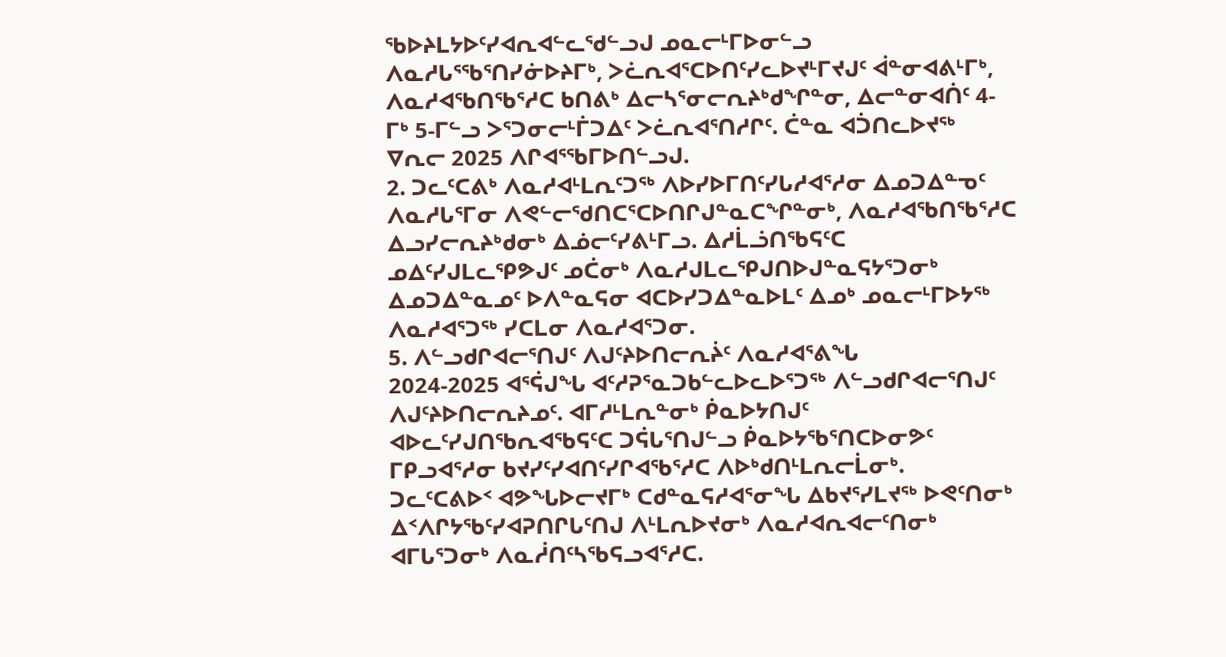ᖃᐅᔨᒪᔭᐅᑦᓯᐊᕆᐊᓪᓚᖁᓪᓗᒍ ᓄᓇᓕᒻᒥᐅᓂᓪᓗ ᐱᓇᓱᒐᕐᖃᕐᑎᓯᓃᐅᔨᒥᒃ, ᐳᓛᕆᐊᕐᑕᐅᑎᑦᓯᓚᐅᔪᒻᒥᔪᒍᑦ ᐋᓐᓂᐊᕕᒻᒥᒃ, ᐱᓇᓱᐊᖃᑎᖃᕐᓱᑕ ᑲᑎᕕᒃ ᐃᓕᓴᕐᓂᓕᕆᔨᒃᑯᖏᓐᓂ, ᐃᓕᓐᓂᐊᑏᑦ 4-ᒥᒃ 5-ᒥᓪᓗ ᐳᕐᑐᓂᓕᒻᒦᑐᐃᑦ ᐳᓛᕆᐊᕐᑎᓱᒋᑦ. ᑖᓐᓇ ᐊᑑᑎᓚᐅᔪᖅ ᐁᕆᓕ 2025 ᐱᒋᐊᕐᖃᒥᐅᑎᓪᓗᒍ.
2. ᑐᓚᑦᑕᕕᒃ ᐱᓇᓱᐊᒻᒪᕆᑦᑐᖅ ᐱᐅᓯᐅᒥᑎᑦᓯᒐᓱᐊᕐᓱᓂ ᐃᓄᑐᐃᓐᓀᑦ ᐱᓇᓱᒐᕐᒥᓂ ᐱᕙᓪᓕᖁᑎᑕᕐᑕᐅᑎᒋᒍᓐᓇᑕᖏᓐᓂᒃ, ᐱᓇᓱᐊᖃᑎᖃᕐᓱᑕ ᐃᓗᓯᓕᕆᔨᒃᑯᓂᒃ ᐃᓅᓕᑦᓯᕕᒻᒥᓗ. ᐃᓱᒫᓘᑎᖃᕋᑦᑕ ᓄᐃᑦᓯᒍᒪᓚᕿᕗᒍᑦ ᓄᑖᓂᒃ ᐱᓇᓱᒍᒪᓚᕿᒍᑎᐅᒍᓐᓇᕋᔭᕐᑐᓂᒃ ᐃᓄᑐᐃᓐᓇᓄᑦ ᐅᐱᓐᓇᕋᓂ ᐊᑕᐅᓯᑐᐃᓐᓇᐅᒪᑦ ᐃᓄᒃ ᓄᓇᓕᒻᒥᐅᔭᖅ ᐱᓇᓱᐊᕐᑐᖅ ᓯᑕᒪᓂ ᐱᓇᓱᐊᕐᑐᓂ.
5. ᐱᓪᓗᑯᒋᐊᓕᕐᑎᒍᑦ ᐱᒍᑦᔨᐅᑎᓕᕆᔩᑦ ᐱᓇᓱᐊᕐᕕᖓ
2024-2025 ᐊᕐᕌᒍᖓ ᐊᑦᓱᕈᕐᓇᑐᑲᓪᓚᐅᓚᐅᕐᑐᖅ ᐱᓪᓗᑯᒋᐊᓕᕐᑎᒍᑦ ᐱᒍᑦᔨᐅᑎᓕᕆᔨᓄᑦ. ᐊᒥᓱᒻᒪᕆᓐᓂᒃ ᑮᓇᐅᔭᑎᒍᑦ ᐊᐅᓚᑦᓯᒍᑎᖃᕆᐊᖃᕋᑦᑕ ᑐᕌᒐᕐᑎᒍᓪᓗ ᑮᓇᐅᔭᖃᕐᑎᑕᐅᓂᕗᑦ ᒥᑭᓗᐊᕐᓱᓂ ᑲᔪᓯᑦᓯᐊᑎᑦᓯᒋᐊᖃᕐᓱᑕ ᐱᐅᒃᑯᑎᒻᒪᕆᓕᒫᓂᒃ.
ᑐᓚᑦᑕᕕᐅᑉ ᐊᕗᖓᐅᓕᔪᒥᒃ ᑕᑯᓐᓇᕋᓱᐊᕐᓂᖓ ᐃᑲᔪᕐᓯᒪᔪᖅ ᐅᕙᑦᑎᓂᒃ ᐃᑉᐱᒋᔭᖃᑦᓯᐊᕈᑎᒋᒐᑦᑎᒍ ᐱᒻᒪᕆᐅᔪᓂᒃ ᐱᓇᓱᐊᕆᐊᓕᑦᑎᓂᒃ ᐊᒥᒐᕐᑐᓂᒃ ᐱᓇᓲᑎᑦᓴᖃᕋᓗᐊᕐᓱᑕ.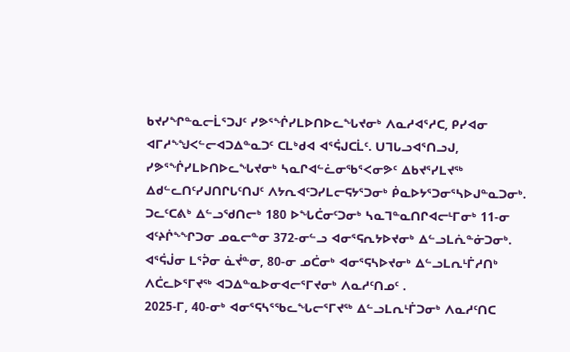ᑲᔪᓯᖏᓐᓇᓕᒫᕐᑐᒍᑦ ᓯᕗᕐᖐᓯᒪᐅᑎᐅᓚᖓᔪᓂᒃ ᐱᓇᓱᐊᕐᓱᑕ, ᑭᓯᐊᓂ ᐊᒥᓱᖕᖑᐸᓪᓕᐊᑐᐃᓐᓇᑐᑦ ᑕᒪᒃᑯᐊ ᐊᕐᕌᒍᑕᒫᑦ. ᑌᒣᒐᓗᐊᕐᑎᓗᒍ, ᓯᕗᕐᖐᓯᒪᐅᑎᐅᓚᖓᔪᓂᒃ ᓴᓇᒋᐊᓪᓛᓂᖃᕐᐸᓂᕗᑦ ᐃᑲᔪᕐᓯᒪᔪᖅ ᐃᑯᓪᓚᑎᑦᓯᒍᑎᒋᒐᑦᑎᒍᑦ ᐱᔭᕆᐊᑦᑐᓯᒪᓕᕋᔭᕐᑐᓂᒃ ᑮᓇᐅᔭᕐᑐᓂᕐᓴᐅᒍᓐᓇᑐᓂᒃ.
ᑐᓚᑦᑕᕕᒃ ᐃᓪᓗᖁᑎᓕᒃ 180 ᐅᖓᑖᓂᑦᑐᓂᒃ ᓴᓇᒣᓐᓇᑎᒋᐊᓕᒻᒥᓂᒃ 11-ᓂ ᐊᑦᔨᒌᖕᖏᑐᓂ ᓄᓇᓕᓐᓂ 372-ᓂᓪᓗ ᐊᓂᕐᕋᕆᔭᐅᔪᓂᒃ ᐃᓪᓗᒪᕇᓐᓃᑐᓂᒃ. ᐊᕐᕌᒎᓂ ᒪᕐᕉᓂ ᓈᔫᓐᓂ, 80-ᓂ ᓄᑖᓂᒃ ᐊᓂᕐᕋᓴᐅᔪᓂᒃ ᐃᓪᓗᒪᕆᒻᒦᓱᑎᒃ ᐱᑖᓚᐅᕐᒥᔪᖅ ᐊᑐᐃᓐᓇᐅᓂᐊᓕᕐᒥᔪᓂᒃ ᐱᓇᓱᑦᑎᓄᑦ .
2025-ᒥ, 40-ᓂᒃ ᐊᓂᕐᕋᓴᕐᖃᓚᖓᓕᕐᒥᔪᖅ ᐃᓪᓗᒪᕆᒻᒦᑐᓂᒃ ᐱᓇᓱᑦᑎᑕ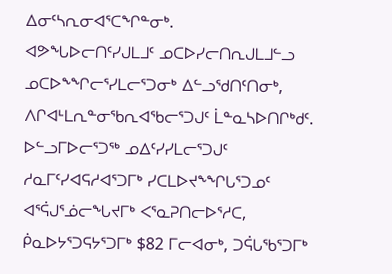ᐃᓂᑦᓴᕆᓂᐊᕐᑕᖏᓐᓂᒃ.
ᐊᕗᖓᐅᓕᑎᑦᓯᒍᒪᒧᑦ ᓄᑕᐅᓯᓕᑎᕆᒍᒪᒧᓪᓗ ᓄᑕᐅᖕᖏᓕᕐᓯᒪᓕᕐᑐᓂᒃ ᐃᓪᓗᖁᑎᑦᑎᓂᒃ, ᐱᒋᐊᒻᒪᕆᓐᓂᖃᕆᐊᖃᓕᕐᑐᒍᑦ ᒫᓐᓇᓴᐅᑎᒋᒃᑯᑦ. ᐅᓪᓗᒥᐅᓕᕐᑐᖅ ᓄᐃᑦᓯᓯᒪᓕᕐᑐᒍᑦ ᓱᓇᒥᑦᓯᐊᕋᓱᐊᕐᑐᒥᒃ ᓯᑕᒪᐅᔪᖕᖏᒐᕐᑐᓄᑦ ᐊᕐᕌᒍᕐᓅᓕᖓᔪᒥᒃ ᐸᕐᓇᕈᑎᓕᐅᕐᓱᑕ, ᑮᓇᐅᔭᕐᑐᕋᔭᕐᑐᒥᒃ $82 ᒥᓕᐊᓂᒃ, ᑐᕌᒐᖃᕐᑐᒥᒃ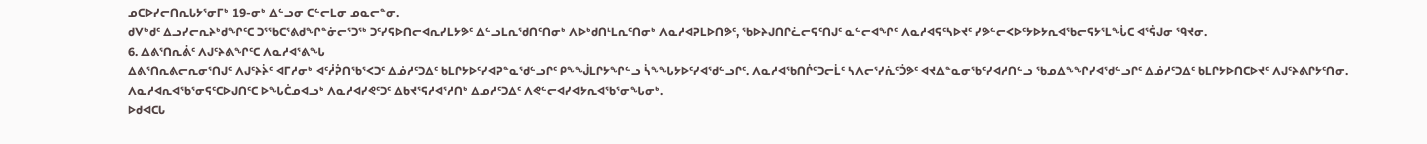ᓄᑕᐅᓯᓕᑎᕆᒐᔭᕐᓂᒥᒃ 19-ᓂᒃ ᐃᓪᓗᓂ ᑕᓪᓕᒪᓂ ᓄᓇᓕᓐᓂ.
ᑯᐯᒃᑯᑦ ᐃᓗᓯᓕᕆᔨᒃᑯᖏᑦᑕ ᑐᕐᖃᑕᕐᕕᑯᖏᓐᓃᓕᕐᑐᖅ ᑐᑦᓯᕋᐅᑎᓕᐊᕆᓯᒪᔭᕗᑦ ᐃᓪᓗᒪᕆᖁᑎᑦᑎᓂᒃ ᐱᐅᒃᑯᑎᒻᒪᕆᑦᑎᓂᒃ ᐱᓇᓱᐊᕈᒪᐅᑎᕗᑦ, ᖃᐅᔨᒍᑎᒋᓛᓕᕋᑦᑎᒍᑦ ᓇᓪᓕᐊᖏᑦ ᐱᓇᓱᐊᕋᑦᓴᐅᔪᑦ ᓯᕗᓪᓕᐸᐅᑦᔭᐅᔭᕆᐊᖃᓕᕋᔭᕐᒪᖔᑕ ᐊᕐᕌᒍᓂ ᙯᔪᓂ.
6. ᐃᕕᕐᑎᕆᕖᑦ ᐱᒍᑦᔨᕕᖏᑦᑕ ᐱᓇᓱᐊᕐᕕᖓ
ᐃᕕᕐᑎᕆᕕᓕᕆᓂᕐᑎᒍᑦ ᐱᒍᑦᔨᔩᑦ ᐊᒥᓱᓂᒃ ᐊᑦᓲᕉᑎᖃᕐᐸᑐᑦ ᐃᓅᓱᑦᑐᐃᑦ ᑲᒪᒋᔭᐅᑦᓯᐊᕈᓐᓇᖁᓪᓗᒋᑦ ᑭᖕᖒᒪᒋᔭᖏᓪᓗ ᓵᖕᖓᔭᐅᑦᓯᐊᖁᓪᓗᒋᑦ. ᐱᓇᓱᐊᖃᑎᒌᑦᑐᓕᒫᑦ ᓴᐱᓕᕐᓯᕇᑦᑑᕗᑦ ᐊᔪᐃᓐᓇᓂᖃᑦᓯᐊᓱᑎᓪᓗ ᖃᓄᐃᖕᖏᓯᐊᖁᓪᓗᒋᑦ ᐃᓅᓱᑦᑐᐃᑦ ᑲᒪᒋᔭᐅᑎᑕᐅᔪᑦ ᐱᒍᑦᔨᕕᒋᔭᑦᑎᓂ. ᐱᓇᓱᐊᕆᐊᖃᕐᓂᕋᑦᑕᐅᒍᑎᑦᑕ ᐅᖓᑖᓄᐊᓗᒃ ᐱᓇᓱᐊᓯᕙᑦᑐᑦ ᐃᑲᔪᕐᕋᓱᐊᕐᓱᑎᒃ ᐃᓄᓱᑦᑐᐃᑦ ᐱᕙᓪᓕᐊᓯᐊᔭᕆᐊᖃᕐᓂᖓᓂᒃ.
ᐅᑯᐊᑕᒐ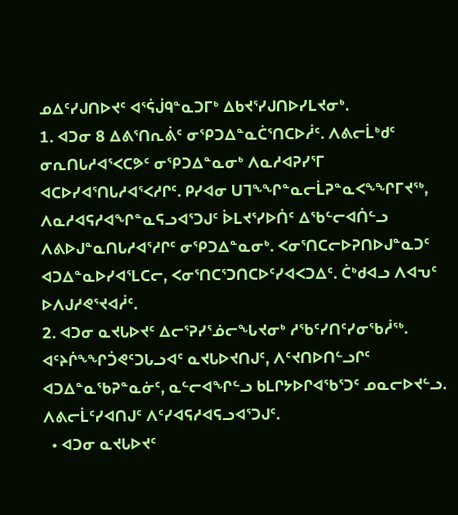ᓄᐃᑦᓯᒍᑎᐅᔪᑦ ᐊᕐᕌᒎᑫᓐᓇᑐᒥᒃ ᐃᑲᔪᕐᓯᒍᑎᐅᓯᒪᔪᓂᒃ.
1. ᐊᑐᓂ 8 ᐃᕕᕐᑎᕆᕖᑦ ᓂᕿᑐᐃᓐᓇᑖᕐᑎᑕᐅᓲᑦ. ᐱᕕᓕᒫᒃᑯᑦ ᓂᕆᑎᒐᓱᐊᕐᐸᑕᕗᑦ ᓂᕿᑐᐃᓐᓇᓂᒃ ᐱᓇᓱᐊᕈᓯᕐᒥ ᐊᑕᐅᓯᐊᕐᑎᒐᓱᐊᕐᐸᓱᒋᑦ. ᑭᓯᐊᓂ ᑌᒣᖕᖏᓐᓇᓕᒫᕈᓐᓇᐸᖕᖏᒥᔪᖅ, ᐱᓇᓱᐊᕋᓱᐊᖏᓐᓇᕋᓗᐊᕐᑐᒍᑦ ᐆᒪᔪᕐᓯᐅᑏᑦ ᐃᖃᓪᓕᐊᑏᓪᓗ ᐱᕕᐅᒍᓐᓇᑎᒐᓱᐊᕐᓱᒋᑦ ᓂᕿᑐᐃᓐᓇᓂᒃ. ᐸᓂᕐᑎᑕᓕᐅᕈᑎᐅᒍᓐᓇᑐᑦ ᐊᑐᐃᓐᓇᐅᓯᐊᕐᒪᑕᓕ, ᐸᓂᕐᑎᑕᕐᑐᑎᑕᐅᑦᓯᐊᐸᑐᐃᑦ. ᑖᒃᑯᐊᓗ ᐱᐊᕃᑦ ᐅᐱᒍᓱᕙᕐᔪᐊᓲᑦ.
2. ᐊᑐᓂ ᓇᔪᒐᐅᔪᑦ ᐃᓕᕐᕈᓯᕐᓅᓕᖓᔪᓂᒃ ᓱᖃᑦᓯᑎᑦᓯᓂᖃᓲᖅ. ᐊᑦᔨᒌᖕᖏᑑᕙᑦᑐᒐᓗᐊᑦ ᓇᔪᒐᐅᔪᑎᒍᑦ, ᐱᑦᔪᑎᐅᑎᓪᓗᒋᑦ ᐊᑐᐃᓐᓇᖃᕈᓐᓇᓃᑦ, ᓇᓪᓕᐊᖏᓪᓗ ᑲᒪᒋᔭᐅᒋᐊᖃᕐᑐᑦ ᓄᓇᓕᐅᔪᓪᓗ. ᐱᕕᓕᒫᑦᓯᐊᑎᒍᑦ ᐱᑦᓯᐊᕋᓱᐊᕋᓗᐊᕐᑐᒍᑦ.
  • ᐊᑐᓂ ᓇᔪᒐᐅᔪᑦ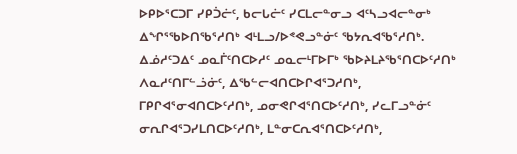ᐅᑭᐅᕐᑕᑐᒥ ᓯᑭᑑᓖᑦ, ᑲᓕᒐᓖᑦ ᓯᑕᒪᓕᓐᓂᓗ ᐊᑦᓴᓗᐊᓕᓐᓂᒃ ᐃᖏᕐᖃᐅᑎᖃᕐᓱᑎᒃ ᐊᒻᒪᓗ/ᐅᕝᕙᓗᓐᓃᑦ ᖃᔭᕆᐊᖃᕐᓱᑎᒃ. ᐃᓅᓱᑦᑐᐃᑦ ᓄᓇᒦᑦᑎᑕᐅᓱᑦ ᓄᓇᓕᒻᒥᐅᒥᒃ ᖃᐅᔨᒪᔨᖃᕐᑎᑕᐅᑦᓱᑎᒃ ᐱᓇᓱᑦᑎᒥᓪᓘᓃᑦ, ᐃᖃᓪᓕᐊᑎᑕᐅᒋᐊᕐᑐᓱᑎᒃ, ᒥᑭᒋᐊᕐᓂᐊᑎᑕᐅᑦᓱᑎᒃ, ᓄᓂᕙᒋᐊᕐᑎᑕᐅᑦᓱᑎᒃ, ᓯᓚᒥᓗᓐᓃᑦ ᓂᕆᒋᐊᕐᑐᓯᒪᑎᑕᐅᑦᓱᑎᒃ, ᒪᓐᓂᑕᕆᐊᕐᑎᑕᐅᑦᓱᑎᒃ,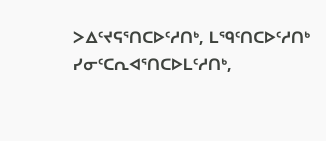ᐳᐃᑦᔪᕋᕐᑎᑕᐅᑦᓱᑎᒃ, ᒪᙯᑦᑎᑕᐅᑦᓱᑎᒃ ᓯᓂᑦᑕᕆᐊᕐᑎᑕᐅᒪᑦᓱᑎᒃ,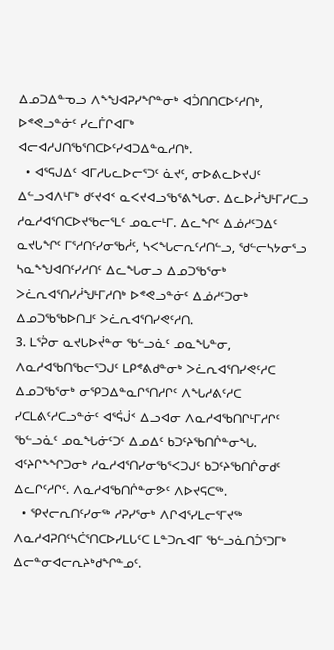ᐃᓄᑐᐃᓐᓀᓗ ᐱᖕᖑᐊᕈᓯᖏᓐᓂᒃ ᐊᑑᑎᑎᑕᐅᑦᓱᑎᒃ, ᐅᕝᕙᓗᓐᓃᑦ ᓯᓚᒦᒋᐊᒥᒃ ᐊᓕᐊᓱᒍᑎᖃᕐᑎᑕᐅᑦᓯᐊᑐᐃᓐᓇᓱᑎᒃ.
  • ᐊᕐᕋᒍᐃᑦ ᐊᒥᓱᒐᓚᐅᓕᕐᑐᑦ ᓈᔪᑦ, ᓂᐅᕕᓚᐅᔪᒍᑦ ᐃᓪᓗᐊᐱᒻᒥᒃ ᑯᑦᔪᐊᑉ ᓇᐸᔪᐊᓗᖃᕐᕕᖓᓂ. ᐃᓚᐅᓲᖑᒻᒥᓱᑕᓗ ᓱᓇᓱᐊᕐᑎᑕᐅᔪᖃᓕᕐᒪᑦ ᓄᓇᓕᒻᒥ. ᐃᓚᖏᑦ ᐃᓅᓱᑦᑐᐃᑦ ᓇᔪᒐᖏᑦ ᒥᕐᓱᑎᑦᓯᓂᖃᓲᑦ, ᓴᐸᖓᓕᕆᑦᓱᑎᓪᓗ, ᖁᓪᓕᓴᔭᓂᕐᓗ ᓴᓇᖕᖑᐊᑎᑦᓯᓱᑎᑦ ᐃᓚᖓᓂᓗ ᐃᓄᑐᖃᕐᓂᒃ ᐳᓛᕆᐊᕐᑎᓯᓲᖑᒻᒥᓱᑎᒃ ᐅᕝᕙᓗᓐᓃᑦ ᐃᓅᓱᑦᑐᓂᒃ ᐃᓄᑐᖃᖃᐅᑎᒧᑦ ᐳᓛᕆᐊᕐᑎᓯᕙᑦᓱᑎ.
3. ᒪᕐᕉᓂ ᓇᔪᒐᐅᔫᓐᓂ ᖃᓪᓗᓈᑦ ᓄᓇᖓᓐᓂ, ᐱᓇᓱᐊᖃᑎᖃᓕᕐᑐᒍᑦ ᒪᑭᕝᕕᑯᓐᓂᒃ ᐳᓛᕆᐊᕐᑎᓯᕙᑦᓱᑕ ᐃᓄᑐᖃᕐᓂᒃ ᓂᕿᑐᐃᓐᓇᒋᕐᑎᓱᒋᑦ ᐱᖓᓱᕕᑦᓱᑕ ᓯᑕᒪᕕᑦᓱᑕᓗᓐᓃᑦ ᐊᕐᕌᒎᑉ ᐃᓗᐊᓂ ᐱᓇᓱᐊᖃᑎᒋᒻᒥᓱᒋᑦ ᖃᓪᓗᓈᑦ ᓄᓇᖓᓃᑦᑐᑦ ᐃᓄᐃᑦ ᑲᑐᑦᔨᖃᑎᒌᓐᓂᖓ. ᐊᑦᔨᒋᖕᖏᑐᓂᒃ ᓱᓇᓱᐊᕐᑎᓯᓂᖃᕐᐸᑐᒍᑦ ᑲᑐᑦᔨᖃᑎᒌᓂᑯᑦ ᐃᓚᒋᑦᓱᒋᑦ. ᐱᓇᓱᐊᖃᑎᒌᓐᓂᕗᑦ ᐱᐅᔪᕋᑕᖅ.
  • ᕿᔪᓕᕆᑎᑦᓯᓂᖅ ᓱᕈᓯᕐᓂᒃ ᐱᒋᐊᕐᓯᒪᓕᕐᒥᔪᖅ ᐱᓇᓱᐊᕈᑎᑦᓴᑖᕐᑎᑕᐅᓯᒪᒐᑦᑕ ᒪᓐᑐᕆᐊᒥ ᖃᓪᓗᓈᑎᑑᕐᑐᒥᒃ ᐃᓕᓐᓂᐊᓕᕆᔨᒃᑯᖏᓐᓄᑦ.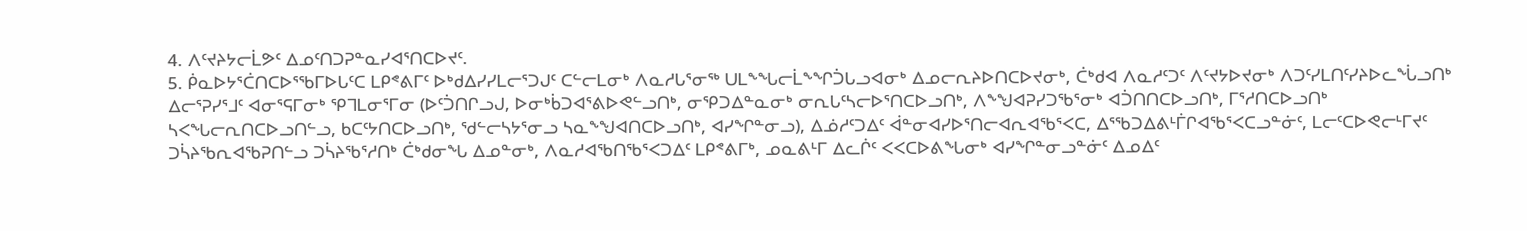4. ᐱᑦᔪᔨᔭᓕᒫᕗᑦ ᐃᓄᑦᑎᑐᕈᓐᓇᓯᐊᕐᑎᑕᐅᔪᑦ.
5. ᑮᓇᐅᔭᕐᑖᑎᑕᐅᕐᖃᒥᐅᒐᑦᑕ ᒪᑭᕝᕕᒥᑦ ᐅᒃᑯᐃᓯᓯᒪᓕᕐᑐᒍᑦ ᑕᓪᓕᒪᓂᒃ ᐱᓇᓱᒐᕐᓂᖅ ᑌᒪᖕᖓᓕᒫᖕᖏᑑᒐᓗᐊᓂᒃ ᐃᓄᓕᕆᔨᐅᑎᑕᐅᔪᓂᒃ, ᑖᒃᑯᐊ ᐱᓇᓱᑦᑐᑦ ᐱᑦᔪᔭᐅᔪᓂᒃ ᐱᑐᑦᓯᒪᑎᑦᓯᔨᐅᓚᖔᓗᑎᒃ ᐃᓕᕐᕈᓯᕐᒧᑦ ᐊᓂᕐᕋᒥᓂᒃ ᕿᒣᒪᓂᕐᒥᓂ (ᐅᑦᑑᑎᒋᓗᒍ, ᐅᓂᒃᑳᑐᐊᕐᕕᐅᕙᓪᓗᑎᒃ, ᓂᕿᑐᐃᓐᓇᓂᒃ ᓂᕆᒐᑦᓴᓕᐅᕐᑎᑕᐅᓗᑎᒃ, ᐱᖕᖑᐊᕈᓯᑐᖃᕐᓂᒃ ᐊᑑᑎᑎᑕᐅᓗᑎᒃ, ᒥᕐᓱᑎᑕᐅᓗᑎᒃ ᓴᐸᖓᓕᕆᑎᑕᐅᓗᑎᓪᓗ, ᑲᑕᑦᔭᑎᑕᐅᓗᑎᒃ, ᖁᓪᓕᓴᔭᕐᓂᓗ ᓴᓇᖕᖑᐊᑎᑕᐅᓗᑎᒃ, ᐊᓯᖏᓐᓂᓗ), ᐃᓅᓱᑦᑐᐃᑦ ᐋᓐᓂᐊᓯᐅᕐᑎᓕᐊᕆᐊᖃᕐᐸᑕ, ᐃᕐᖃᑐᐃᕕᒻᒦᒋᐊᖃᕐᐸᑕᓗᓐᓃᑦ, ᒪᓕᑦᑕᐅᕙᓕᒻᒥᔪᑦ ᑐᓵᔨᖃᕆᐊᖃᕈᑎᓪᓗ ᑐᓵᔨᖃᕐᓱᑎᒃ ᑖᒃᑯᓂᖓ ᐃᓄᓐᓂᒃ, ᐱᓇᓱᐊᖃᑎᖃᕐᐸᑐᐃᑦ ᒪᑭᕝᕕᒥᒃ, ᓄᓇᕕᒻᒥ ᐃᓚᒌᑦ ᐸᐸᑕᐅᕕᖓᓂᒃ ᐊᓯᖏᓐᓂᓗᓐᓃᑦ ᐃᓄᐃᑦ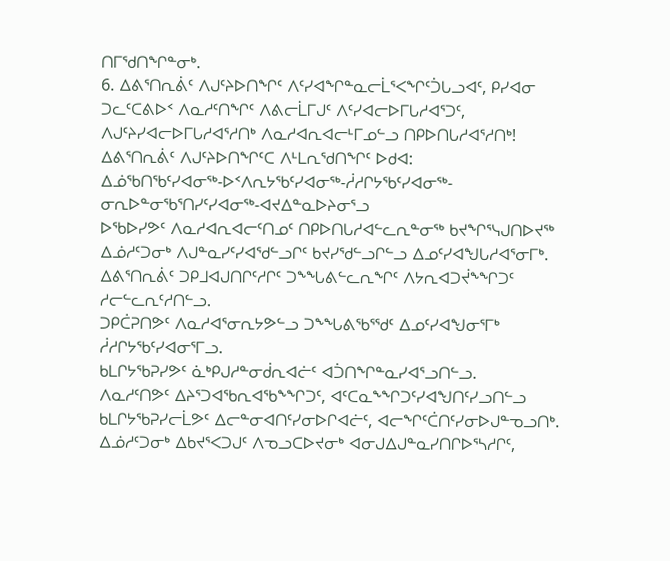ᑎᒥᖁᑎᖏᓐᓂᒃ.
6. ᐃᕕᕐᑎᕆᕖᑦ ᐱᒍᑦᔨᐅᑎᖏᑦ ᐱᑦᓯᐊᖏᓐᓇᓕᒫᕐᐸᖏᑦᑑᒐᓗᐊᑦ, ᑭᓯᐊᓂ ᑐᓚᑦᑕᕕᐅᑉ ᐱᓇᓱᑦᑎᖏᑦ ᐱᕕᓕᒫᒥᒍᑦ ᐱᑦᓯᐊᓕᐅᒥᒐᓱᐊᕐᑐᑦ, ᐱᒍᑦᔨᓯᐊᓕᐅᒥᒐᓱᐊᕐᓱᑎᒃ ᐱᓇᓱᐊᕆᐊᓕᒻᒥᓄᓪᓗ ᑎᑭᐅᑎᒐᓱᐊᕐᓱᑎᒃ!
ᐃᕕᕐᑎᕆᕖᑦ ᐱᒍᑦᔨᐅᑎᖏᑦᑕ ᐱᒻᒪᕆᖁᑎᖏᑦ ᐅᑯᐊ:
ᐃᓅᖃᑎᖃᑦᓯᐊᓂᖅ-ᐅᑉᐱᕆᔭᖃᑦᓯᐊᓂᖅ-ᓲᓱᒋᔭᖃᑦᓯᐊᓂᖅ-ᓂᕆᐅᓐᓂᖃᕐᑎᓯᑦᓯᐊᓂᖅ-ᐊᔪᐃᓐᓇᐅᔨᓂᕐᓗ
ᐅᖃᐅᓯᕗᑦ ᐱᓇᓱᐊᕆᐊᓕᑦᑎᓄᑦ ᑎᑭᐅᑎᒐᓱᐊᓪᓚᕆᓐᓂᖅ ᑲᔪᖏᕐᓭᒍᑎᐅᔪᖅ ᐃᓅᓱᑦᑐᓂᒃ ᐱᒍᓐᓇᓯᑦᓯᐊᖁᓪᓗᒋᑦ ᑲᔪᓯᖁᓪᓗᒋᓪᓗ ᐃᓄᑦᓯᐊᖑᒐᓱᐊᕐᓂᒥᒃ.
ᐃᕕᕐᑎᕆᕖᑦ ᑐᑭᒧᐊᒍᑎᒋᑦᓱᒋᑦ ᑐᖕᖓᕕᓪᓚᕆᖏᑦ ᐱᔭᕆᐊᑐᔫᖕᖏᑐᑦ ᓱᓕᓪᓚᕆᑦᓱᑎᓪᓗ.
ᑐᑭᑖᕈᑎᕗᑦ ᐱᓇᓱᐊᕐᓂᕆᔭᕗᓪᓗ ᑐᖕᖓᕕᖃᕐᖁᑦ ᐃᓄᑦᓯᐊᖑᓂᕐᒥᒃ ᓲᓱᒋᔭᖃᑦᓯᐊᓂᕐᒥᓗ.
ᑲᒪᒋᔭᖃᕈᓯᕗᑦ ᓈᒃᑭᒍᓱᓐᓂᑰᕆᐊᓖᑦ ᐊᑑᑎᖏᓐᓇᓯᐊᕐᓗᑎᓪᓗ.
ᐱᓇᓱᑦᑎᕗᑦ ᐃᔨᕐᑐᐊᖃᕆᐊᖃᖕᖏᑐᑦ, ᐊᑦᑕᓇᖕᖏᑐᑦᓯᐊᖑᑎᑦᓯᓗᑎᓪᓗ
ᑲᒪᒋᔭᖃᕈᓯᓕᒫᕗᑦ ᐃᓕᓐᓂᐊᑎᑦᓯᓂᐅᒋᐊᓖᑦ, ᐊᓕᖏᑦᑖᑎᑦᓯᓂᐅᒍᓐᓀᓗᑎᒃ.
ᐃᓅᓱᑦᑐᓂᒃ ᐃᑲᔪᕐᐸᑐᒍᑦ ᐱᓀᓗᑕᐅᔪᓂᒃ ᐊᓂᒍᐃᒍᓐᓇᓯᑎᒋᐅᕐᓴᓱᒋᑦ,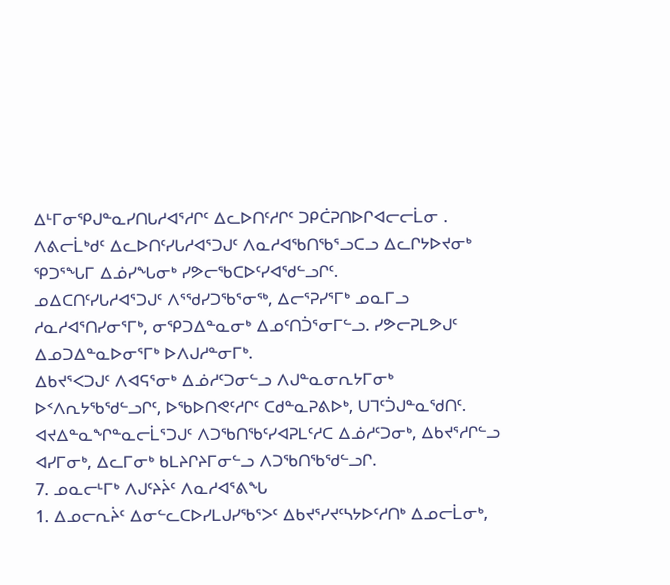ᐃᒻᒥᓂᕿᒍᓐᓇᓯᑎᒐᓱᐊᕐᓱᒋᑦ ᐃᓚᐅᑎᑦᓱᒋᑦ ᑐᑭᑖᕈᑎᐅᒋᐊᓕᓕᒫᓂ .
ᐱᕕᓕᒫᒃᑯᑦ ᐃᓚᐅᑎᑦᓯᒐᓱᐊᕐᑐᒍᑦ ᐱᓇᓱᐊᖃᑎᖃᕐᓗᑕᓗ ᐃᓚᒋᔭᐅᔪᓂᒃ ᕿᑐᕐᖓᒥ ᐃᓅᓯᖓᓂᒃ ᓯᕗᓕᖃᑕᐅᑦᓯᐊᖁᓪᓗᒋᑦ.
ᓄᐃᑕᑎᑦᓯᒐᓱᐊᕐᑐᒍᑦ ᐱᕐᖁᓯᑐᖃᕐᓂᖅ, ᐃᓕᕐᕈᓯᕐᒥᒃ ᓄᓇᒥᓗ ᓱᓇᓱᐊᕐᑎᓯᓂᕐᒥᒃ, ᓂᕿᑐᐃᓐᓇᓂᒃ ᐃᓄᑦᑎᑑᕐᓂᒥᓪᓗ. ᓯᕗᓕᕈᒪᕗᒍᑦ ᐃᓄᑐᐃᓐᓇᐅᓂᕐᒥᒃ ᐅᐱᒍᓱᓐᓂᒥᒃ.
ᐃᑲᔪᕐᐸᑐᒍᑦ ᐱᐊᕋᕐᓂᒃ ᐃᓅᓱᑦᑐᓂᓪᓗ ᐱᒍᓐᓇᓂᕆᔭᒥᓂᒃ ᐅᑉᐱᕆᔭᖃᖁᓪᓗᒋᑦ, ᐅᖃᐅᑎᕙᑦᓱᒋᑦ ᑕᑯᓐᓇᕈᕕᐅᒃ, ᑌᒣᑦᑑᒍᓐᓇᖁᑎᑦ.
ᐊᔪᐃᓐᓇᖏᓐᓇᓕᒫᕐᑐᒍᑦ ᐱᑐᖃᑎᖃᑦᓯᐊᕈᒪᑦᓱᑕ ᐃᓅᓱᑦᑐᓂᒃ, ᐃᑲᔪᕐᓱᒋᓪᓗ ᐊᓯᒥᓂᒃ, ᐃᓚᒥᓂᒃ ᑲᒪᔨᒋᔨᒥᓂᓪᓗ ᐱᑐᖃᑎᖃᖁᓪᓗᒋ.
7. ᓄᓇᓕᒻᒥᒃ ᐱᒍᑦᔨᔩᑦ ᐱᓇᓱᐊᕐᕕᖓ
1. ᐃᓄᓕᕆᔩᑦ ᐃᓂᓪᓚᑕᐅᓯᒪᒍᓯᖃᕐᐳᑦ ᐃᑲᔪᕐᓯᔪᑦᓴᔭᐅᑦᓱᑎᒃ ᐃᓄᓕᒫᓂᒃ,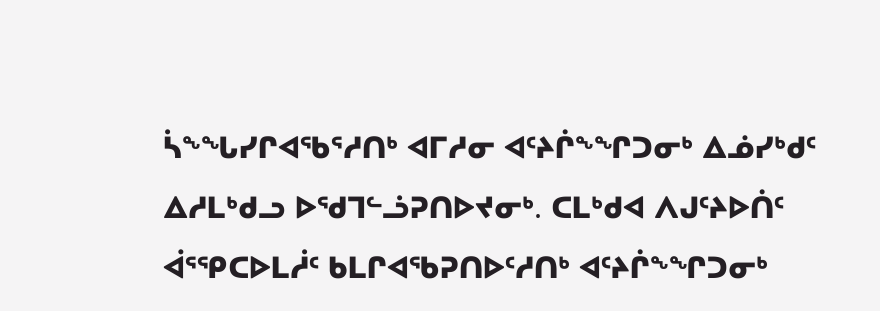ᓵᖕᖓᓯᒋᐊᖃᕐᓱᑎᒃ ᐊᒥᓱᓂ ᐊᑦᔨᒌᖕᖏᑐᓂᒃ ᐃᓅᓯᒃᑯᑦ ᐃᓱᒪᒃᑯᓗ ᐅᖁᒣᓪᓘᕈᑎᐅᔪᓂᒃ. ᑕᒪᒃᑯᐊ ᐱᒍᑦᔨᐅᑏᑦ ᐋᕐᕿᑕᐅᒪᓲᑦ ᑲᒪᒋᐊᖃᕈᑎᐅᑦᓱᑎᒃ ᐊᑦᔨᒌᖕᖏᑐᓂᒃ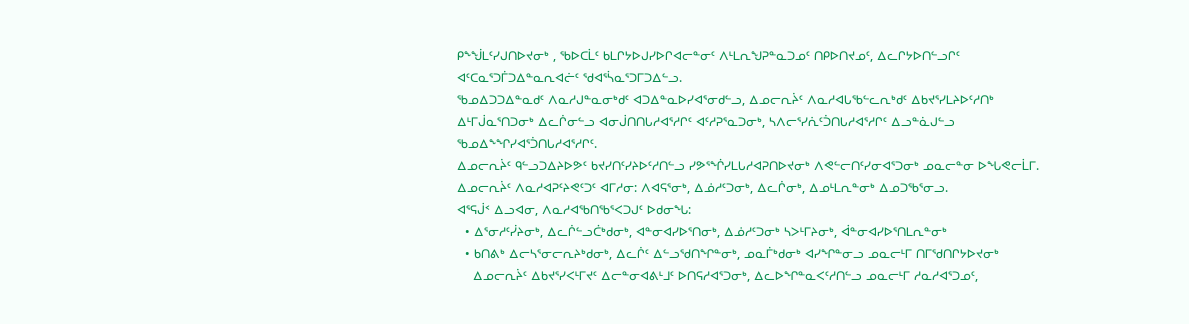ᑭᖕᖒᒪᑦᓯᒍᑎᐅᔪᓂᒃ , ᖃᐅᑕᒫᑦ ᑲᒪᒋᔭᐅᒍᓯᐅᒋᐊᓕᓐᓂᑦ ᐱᒻᒪᕆᖑᕈᓐᓇᑐᓄᑦ ᑎᑭᐅᑎᔪᓄᑦ, ᐃᓚᒋᔭᐅᑎᓪᓗᒋᑦ ᐊᑦᑕᓇᕐᑐᒦᑐᐃᓐᓇᕆᐊᓖᑦ ᖁᐊᕐᓵᓇᕐᑐᒥᑐᐃᓪᓗ.
ᖃᓄᐃᑐᑐᐃᓐᓇᑯᑦ ᐱᓇᓱᒍᓐᓇᓂᒃᑯᑦ ᐊᑐᐃᓐᓇᐅᓯᐊᕐᓂᑯᓪᓗ, ᐃᓄᓕᕆᔩᑦ ᐱᓇᓱᐊᒐᖃᓪᓚᕆᒃᑯᑦ ᐃᑲᔪᕐᓯᒪᔨᐅᑦᓱᑎᒃ ᐃᒻᒥᒎᓇᕐᑎᑐᓂᒃ ᐃᓚᒌᓂᓪᓗ ᐊᓂᒎᑎᑎᒐᓱᐊᕐᓱᒋᑦ ᐊᑦᓱᕈᕐᓇᑐᓂᒃ, ᓴᐱᓕᕐᓯᕇᑦᑑᑎᒐᓱᐊᕐᓱᒋᑦ ᐃᓗᓐᓈᒍᓪᓗ ᖃᓄᐃᖕᖏᓯᐊᕐᑑᑎᒐᓱᐊᕐᓱᒋᑦ.
ᐃᓄᓕᕆᔩᑦ ᑫᓪᓗᑐᐃᔨᐅᕗᑦ ᑲᔪᓯᑎᑦᓯᔨᐅᑦᓱᑎᓪᓗ ᓯᕗᕐᖐᓯᒪᒐᓱᐊᕈᑎᐅᔪᓂᒃ ᐱᕙᓪᓕᑎᑦᓯᓂᐊᕐᑐᓂᒃ ᓄᓇᓕᓐᓂ ᐅᖓᕙᓕᒫᒥ.
ᐃᓄᓕᕆᔩᑦ ᐱᓇᓱᐊᕈᑦᔨᕙᑦᑐᑦ ᐊᒥᓱᓂ: ᐱᐊᕋᕐᓂᒃ, ᐃᓅᓱᑦᑐᓂᒃ, ᐃᓚᒌᓂᒃ, ᐃᓄᒻᒪᕆᓐᓂᒃ ᐃᓄᑐᖃᕐᓂᓗ.
ᐊᕐᕋᒎᑉ ᐃᓗᐊᓂ, ᐱᓇᓱᐊᖃᑎᖃᕐᐸᑐᒍᑦ ᐅᑯᓂᖓ:
  • ᐃᕐᓂᓱᑦᓰᔨᓂᒃ, ᐃᓚᒌᓪᓗᑖᒃᑯᓂᒃ, ᐊᓐᓂᐊᓯᐅᕐᑎᓂᒃ, ᐃᓅᓱᑦᑐᓂᒃ ᓴᐳᒻᒥᔨᓂᒃ, ᐋᓐᓂᐊᓯᐅᕐᑎᒪᕆᓐᓂᒃ
  • ᑲᑎᕕᒃ ᐃᓕᓴᕐᓂᓕᕆᔨᒃᑯᓂᒃ, ᐃᓚᒌᑦ ᐃᓪᓗᖁᑎᖏᓐᓂᒃ, ᓄᓇᒦᒃᑯᓂᒃ ᐊᓯᖏᓐᓂᓗ ᓄᓇᓕᒻᒥ ᑎᒥᖁᑎᒋᔭᐅᔪᓂᒃ
    ᐃᓄᓕᕆᔩᑦ ᐃᑲᔪᕐᓯᐸᒻᒥᔪᑦ ᐃᓕᓐᓂᐊᕕᒻᒧᑦ ᐅᑎᕋᓱᐊᕐᑐᓂᒃ, ᐃᓚᐅᖏᓐᓇᐸᑦᓱᑎᓪᓗ ᓄᓇᓕᒻᒥ ᓱᓇᓱᐊᕐᑐᓄᑦ,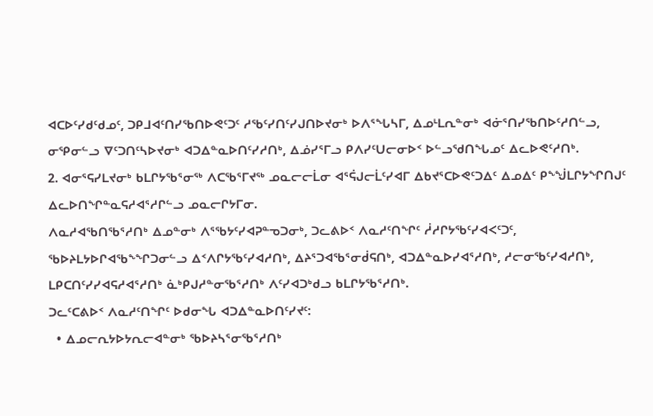ᐊᑕᐅᑦᓯᑯᑦᑯᓄᑦ, ᑐᑭᒧᐊᑦᑎᓯᖃᑎᐅᕙᑦᑐᑦ ᓱᖃᑦᓯᑎᑦᓯᒍᑎᐅᔪᓂᒃ ᐅᐱᕐᖓᓴᒥ, ᐃᓄᒻᒪᕆᓐᓂᒃ ᐊᓃᕐᑎᓯᖃᑎᐅᑦᓱᑎᓪᓗ, ᓂᕿᓂᓪᓗ ᐁᑦᑐᑎᑦᓴᐅᔪᓂᒃ ᐊᑐᐃᓐᓇᐅᑎᑦᓯᓱᑎᒃ, ᐃᓅᓯᕐᒥᓗ ᑭᐱᓯᑦᑌᓕᓂᐅᑉ ᐅᓪᓗᖁᑎᖓᓄᑦ ᐃᓚᐅᕙᑦᓱᑎᒃ.
2. ᐊᓂᕐᕋᓯᒪᔪᓂᒃ ᑲᒪᒋᔭᖃᕐᓂᖅ ᐱᑕᖃᕐᒥᔪᖅ ᓄᓇᓕᓕᒫᓂ ᐊᕐᕌᒍᓕᒫᑦᓯᐊᒥ ᐃᑲᔪᕐᑕᐅᕙᑦᑐᐃᑦ ᐃᓄᐃᑦ ᑭᖕᖒᒪᒋᔭᖏᑎᒍᑦ ᐃᓚᐅᑎᖏᓐᓇᕋᓱᐊᕐᓱᒋᓪᓗ ᓄᓇᓕᒋᔭᒥᓂ.
ᐱᓇᓱᐊᖃᑎᖃᕐᓱᑎᒃ ᐃᓄᓐᓂᒃ ᐱᕐᖃᔭᑦᓯᐊᕈᓐᓀᑐᓂᒃ, ᑐᓚᕕᐅᑉ ᐱᓇᓱᑦᑎᖏᑦ ᓲᓱᒋᔭᖃᑦᓯᐊᐸᑦᑐᑦ, ᖃᐅᔨᒪᔭᐅᒋᐊᖃᖕᖏᑐᓂᓪᓗ ᐃᑉᐱᒋᔭᖃᑦᓯᐊᓱᑎᒃ, ᐃᔨᕐᑐᐊᖃᕐᓂᑰᕋᑎᒃ, ᐊᑐᐃᓐᓇᐅᓯᐊᕐᓱᑎᒃ, ᓱᓕᓂᖃᑦᓯᐊᓱᑎᒃ, ᒪᑭᑕᑎᑦᓯᓯᐊᕋᓱᐊᕐᓱᑎᒃ ᓈᒃᑭᒍᓱᓐᓂᖃᕐᓱᑎᒃ ᐱᑦᓯᐊᑐᒃᑯᓗ ᑲᒪᒋᔭᖃᕐᓱᑎᒃ.
ᑐᓚᑦᑕᕕᐅᑉ ᐱᓇᓱᑦᑎᖏᑦ ᐅᑯᓂᖓ ᐊᑐᐃᓐᓇᐅᑎᑦᓯᔪᑦ:
  • ᐃᓄᓕᕆᔭᐅᔭᕆᓕᐊᓐᓂᒃ ᖃᐅᔨᓴᕐᓂᖃᕐᓱᑎᒃ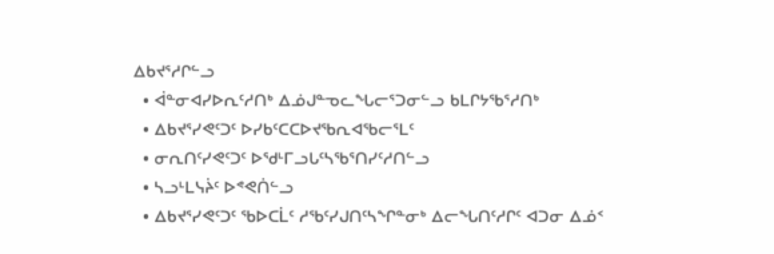ᐃᑲᔪᕐᓱᒋᓪᓗ
  • ᐋᓐᓂᐊᓯᐅᕆᑦᓱᑎᒃ ᐃᓅᒍᓐᓀᓚᖓᓕᕐᑐᓂᓪᓗ ᑲᒪᒋᔭᖃᕐᓱᑎᒃ
  • ᐃᑲᔪᕐᓯᕙᑦᑐᑦ ᐅᓯᑲᑦᑕᑕᐅᔪᖃᕆᐊᖃᓕᕐᒪᑦ
  • ᓂᕆᑎᑦᓯᕙᑦᑐᑦ ᐅᖁᒻᒥᓗᒐᑦᓴᖃᕐᑎᓯᑦᓱᑎᓪᓗ
  • ᓴᓗᒻᒪᓭᔩᑦ ᐅᕝᕙᑏᓪᓗ
  • ᐃᑲᔪᕐᓯᕙᑦᑐᑦ ᖃᐅᑕᒫᑦ ᓱᖃᑦᓯᒍᑎᑦᓴᖏᓐᓂᒃ ᐃᓕᖓᑎᑦᓱᒋᑦ ᐊᑐᓂ ᐃᓅᑉ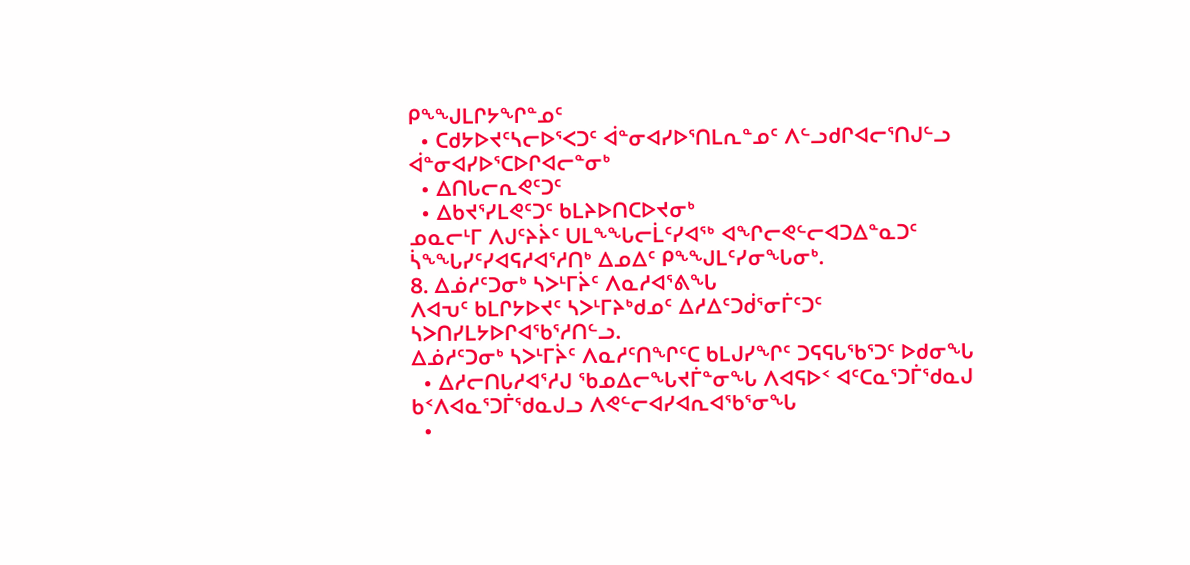ᑭᖕᖑᒪᒋᔭᖏᓐᓄᑦ
  • ᑕᑯᔭᐅᔪᑦᓴᓕᐅᕐᐸᑐᑦ ᐋᓐᓂᐊᓯᐅᕐᑎᒪᕆᓐᓄᑦ ᐱᓪᓗᑯᒋᐊᓕᕐᑎᒍᓪᓗ ᐋᓐᓂᐊᓯᐅᕐᑕᐅᒋᐊᓕᓐᓂᒃ
  • ᐃᑎᒐᓕᕆᕙᑦᑐᑦ
  • ᐃᑲᔪᕐᓯᒪᕙᑦᑐᑦ ᑲᒪᔨᐅᑎᑕᐅᔪᓂᒃ
ᓄᓇᓕᒻᒥ ᐱᒍᑦᔨᔩᑦ ᑌᒪᖕᖓᓕᒫᑦᓯᐊᖅ ᐊᖏᓕᕙᓪᓕᐊᑐᐃᓐᓇᑐᑦ ᓵᖕᖓᓯᑦᓯᐊᕋᓱᐊᕐᓱᑎᒃ ᐃᓄᐃᑦ ᑭᖕᖑᒪᑦᓯᓂᖓᓂᒃ.
8. ᐃᓅᓱᑦᑐᓂᒃ ᓴᐳᒻᒥᔩᑦ ᐱᓇᓱᐊᕐᕕᖓ
ᐱᐊᕃᑦ ᑲᒪᒋᔭᐅᔪᑦ ᓴᐳᒻᒥᔨᒃᑯᓄᑦ ᐃᓱᐃᑦᑐᑰᕐᓂᒦᑦᑐᑦ ᓴᐳᑎᓯᒪᔭᐅᒋᐊᖃᕐᓱᑎᓪᓗ.
ᐃᓅᓱᑦᑐᓂᒃ ᓴᐳᒻᒥᔩᑦ ᐱᓇᓱᑦᑎᖏᑦᑕ ᑲᒪᒍᓯᖏᑦ ᑐᕋᕋᒐᖃᕐᑐᑦ ᐅᑯᓂᖓ
  • ᐃᓱᓕᑎᒐᓱᐊᕐᓱᒍ ᖃᓄᐃᓕᖓᔪᒦᓐᓂᖓ ᐱᐊᕋᐅᑉ ᐊᑦᑕᓇᕐᑐᒦᖁᓇᒍ ᑲᑉᐱᐊᓇᕐᑐᒦᖁᓇᒍᓗ ᐱᕙᓪᓕᐊᓯᐊᕆᐊᖃᕐᓂᖓ
  •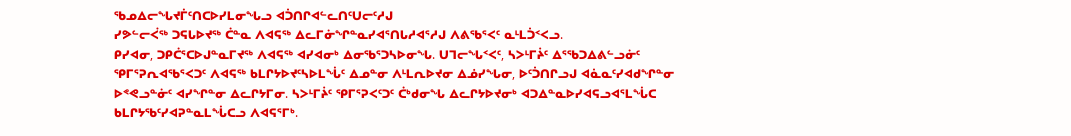ᖃᓄᐃᓕᖓᔪᒦᑦᑎᑕᐅᓯᒪᓂᖓᓗ ᐊᑑᑎᒋᐊᓪᓚᑎᑦᑌᓕᑦᓱᒍ
ᓯᕗᓪᓕᐹᖅ ᑐᕋᒐᐅᔪᖅ ᑖᓐᓇ ᐱᐊᕋᖅ ᐃᓚᒥᓃᖏᓐᓇᓯᐊᕐᑎᒐᓱᐊᕐᓱᒍ ᐱᕕᖃᕐᐸᑦ ᓇᒻᒪᑑᑉᐸᓗ.
ᑭᓯᐊᓂ, ᑐᑭᑖᕐᑕᐅᒍᓐᓇᒥᔪᖅ ᐱᐊᕋᖅ ᐊᓯᐊᓂᒃ ᐃᓂᖃᕐᑐᓴᐅᓂᖓ. ᑌᒣᓕᖓᑉᐸᑦ, ᓴᐳᒻᒥᔩᑦ ᐃᕐᖃᑐᐃᕕᓪᓗᓃᑦ ᕿᒥᕐᕈᕆᐊᖃᕐᐸᑐᑦ ᐱᐊᕋᖅ ᑲᒪᒋᔭᐅᔪᑦᓴᐅᒪᖔᑦ ᐃᓄᓐᓂ ᐱᒻᒪᕆᐅᔪᓂ ᐃᓅᓯᖓᓂ, ᐅᑦᑑᑎᒋᓗᒍ ᐊᓈᓇᑦᓯᐊᑯᖏᓐᓂ ᐅᕝᕙᓗᓐᓃᑦ ᐊᓯᖏᓐᓂ ᐃᓚᒋᔭᒥᓂ. ᓴᐳᒻᒥᔩᑦ ᕿᒥᕐᕈᐸᑦᑐᑦ ᑖᒃᑯᓂᖓ ᐃᓚᒋᔭᐅᔪᓂᒃ ᐊᑐᐃᓐᓇᐅᓯᐊᕋᓗᐊᕐᒪᖔᑕ ᑲᒪᒋᔭᖃᑦᓯᐊᕈᓐᓇᒪᖔᑕᓗ ᐱᐊᕋᕐᒥᒃ.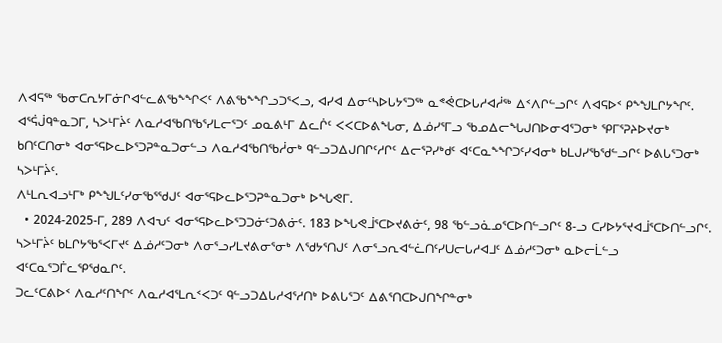ᐱᐊᕋᖅ ᖃᓂᑕᕆᔭᒥᓃᒋᐊᓪᓚᕕᖃᖕᖏᐸᑦ ᐱᕕᖃᖕᖏᓗᑐᕐᐸᓗ, ᐊᓯᐊ ᐃᓂᑦᓴᐅᒐᔭᕐᑐᖅ ᓇᕝᕚᑕᐅᒐᓱᐊᓲᖅ ᐃᑉᐱᒋᓪᓗᒋᑦ ᐱᐊᕋᐅᑉ ᑭᖕᖑᒪᒋᔭᖏᑦ.
ᐊᕐᕌᒎᑫᓐᓇᑐᒥ, ᓴᐳᒻᒥᔩᑦ ᐱᓇᓱᐊᖃᑎᖃᕐᓯᒪᓕᕐᑐᑦ ᓄᓇᕕᒻᒥ ᐃᓚᒌᑦ ᐸᐸᑕᐅᕕᖓᓂ, ᐃᓅᓯᕐᒥᓗ ᖃᓄᐃᓕᖓᒍᑎᐅᓂᐊᕐᑐᓂᒃ ᕿᒥᕐᕈᔨᐅᔪᓂᒃ ᑲᑎᑦᑕᑎᓂᒃ ᐊᓂᕐᕋᐅᓚᐅᕐᑐᕈᓐᓇᑐᓂᓪᓗ ᐱᓇᓱᐊᖃᑎᖃᓲᓂᒃ ᑫᓪᓗᑐᐃᒍᑎᒋᑦᓱᒋᑦ ᐃᓕᕐᕈᓯᒃᑯᑦ ᐊᑦᑕᓇᖕᖏᑐᑦᓯᐊᓂᒃ ᑲᒪᒍᓯᖃᖁᓪᓗᒋᑦ ᐅᕕᒐᕐᑐᓂᒃ ᓴᐳᒻᒥᔩᑦ.
ᐱᒻᒪᕆᐊᓗᒻᒥᒃ ᑭᖕᖑᒪᑦᓯᓂᖃᕐᖁᒍᑦ ᐊᓂᕐᕋᐅᓚᐅᕐᑐᕈᓐᓇᑐᓂᒃ ᐅᖓᕙᒥ.
  • 2024-2025-ᒥ, 289 ᐱᐊᕃᑦ ᐊᓂᕐᕋᐅᓚᐅᕐᑐᑐᓃᑦᑐᕕᓃᑦ. 183 ᐅᖓᕙᒨᕐᑕᐅᔪᕕᓃᑦ, 98 ᖃᓪᓗᓈᓄᕐᑕᐅᑎᓪᓗᒋᑦ 8-ᓗ ᑕᓯᐅᔭᕐᔪᐊᒨᕐᑕᐅᑎᓪᓗᒋᑦ.
ᓴᐳᒻᒥᔩᑦ ᑲᒪᒋᔭᖃᕐᐸᒥᔪᑦ ᐃᓅᓱᑦᑐᓂᒃ ᐱᓂᕐᓗᓯᒪᔪᕕᓂᕐᓂᒃ ᐱᖁᔭᕐᑎᒍᑦ ᐱᓂᕐᓗᕆᐊᓪᓛᑎᑦᓯᑌᓕᒐᓱᐊᒧᑦ ᐃᓅᓱᑦᑐᓂᒃ ᓇᐅᓕᒫᓪᓗ ᐊᑦᑕᓇᕐᑐᒦᓚᕿᖁᓇᒋᑦ.
ᑐᓚᑦᑕᕕᐅᑉ ᐱᓇᓱᑦᑎᖏᑦ ᐱᓇᓱᐊᕐᒪᕆᑉᐸᑐᑦ ᑫᓪᓗᑐᐃᒐᓱᐊᕐᓱᑎᒃ ᐅᕕᒐᕐᑐᑦ ᐃᕕᕐᑎᑕᐅᒍᑎᖏᓐᓂᒃ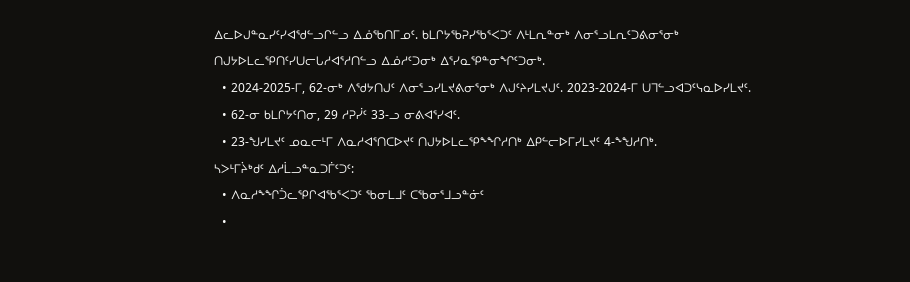ᐃᓚᐅᒍᓐᓇᓯᑦᓯᐊᖁᓪᓗᒋᓪᓗ ᐃᓅᖃᑎᒥᓄᑦ. ᑲᒪᒋᔭᖃᕈᓯᖃᕐᐸᑐᑦ ᐱᒻᒪᕆᓐᓂᒃ ᐱᓂᕐᓗᒪᕆᑦᑐᕕᓂᕐᓂᒃ ᑎᒍᔭᐅᒪᓚᕿᑎᑦᓯᑌᓕᒐᓱᐊᕐᓱᑎᓪᓗ ᐃᓅᓱᑦᑐᓂᒃ ᐃᕐᓯᓇᕿᓐᓂᖏᑦᑐᓂᒃ.
  • 2024-2025-ᒥ, 62-ᓂᒃ ᐱᖁᔭᑎᒍᑦ ᐱᓂᕐᓗᓯᒪᔪᕕᓂᕐᓂᒃ ᐱᒍᑦᔨᓯᒪᔪᒍᑦ. 2023-2024-ᒥ ᑌᒣᓪᓗᐊᑐᑦᓭᓇᐅᓯᒪᔪᑦ.
  • 62-ᓂ ᑲᒪᒋᔭᑦᑎᓂ, 29 ᓱᕈᓰᑦ 33-ᓗ ᓂᕕᐊᕐᓯᐊᑦ.
  • 23-ᖑᓯᒪᔪᑦ ᓄᓇᓕᒻᒥ ᐱᓇᓱᐊᕐᑎᑕᐅᔪᑦ ᑎᒍᔭᐅᒪᓚᕿᖕᖏᓱᑎᒃ ᐃᑭᓪᓕᐅᒥᓯᒪᔪᑦ 4-ᖕᖑᓱᑎᒃ.
ᓴᐳᒻᒥᔩᒃᑯᑦ ᐃᓱᒫᓗᓐᓇᑐᒦᑦᑐᑦ:
  • ᐱᓇᓱᖕᖏᑑᓚᕿᒋᐊᖃᕐᐸᑐᑦ ᖃᓂᒪᒧᑦ ᑕᖃᓂᕐᒧᓗᓐᓃᑦ
  •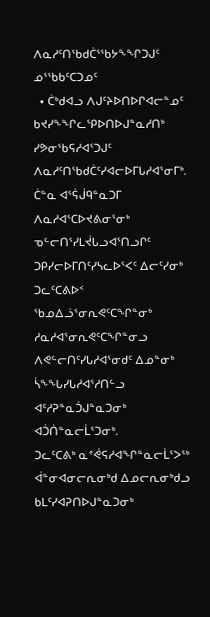ᐱᓇᓱᑦᑎᖃᑯᑖᕐᖃᔭᖕᖏᑐᒍᑦ ᓄᕐᖃᑲᑦᑕᑐᓄᑦ
  • ᑖᒃᑯᐊᓗ ᐱᒍᑦᔨᐅᑎᐅᒋᐊᓕᓐᓄᑦ ᑲᔪᓯᖕᖏᓚᕿᐅᑎᐅᒍᓐᓇᓱᑎᒃ
ᓯᕗᓂᖃᕋᓱᐊᕐᑐᒍᑦ ᐱᓇᓱᑦᑎᖃᑯᑖᑦᓯᐊᓕᐅᒥᒐᓱᐊᕐᓂᒥᒃ.
ᑖᓐᓇ ᐊᕐᕌᒎᑫᓐᓇᑐᒥ ᐱᓇᓱᐊᕐᑕᐅᔪᕕᓂᕐᓂᒃ ᓀᓪᓕᑎᕐᓯᒪᔫᒐᓗᐊᕐᑎᓗᒋᑦ ᑐᑭᓯᓕᐅᒥᑎᑦᓯᓴᓚᐅᕐᐸᑦ ᐃᓕᑦᓯᓂᒃ ᑐᓚᑦᑕᕕᐅᑉ ᖃᓄᐃᓘᕐᓂᕆᕙᑦᑕᖏᓐᓂᒃ ᓱᓇᓱᐊᕐᓂᕆᕙᑦᑕᖏᓐᓂᓗ ᐱᕙᓪᓕᑎᑦᓯᒐᓱᐊᕐᓂᑯᑦ ᐃᓄᓐᓂᒃ ᓵᖕᖓᓯᒐᓱᐊᕐᓱᑎᓪᓗ ᐊᑦᓱᕈᓐᓇᑑᒍᓐᓇᑐᓂᒃ ᐊᑑᑏᓐᓇᓕᒫᕐᑐᓂᒃ.
ᑐᓚᑦᑕᕕᒃ ᓇᕝᕚᕋᓱᐊᖏᓐᓇᓕᒫᕐᐳᖅ ᐋᓐᓂᐊᓂᓕᕆᓂᒃᑯ ᐃᓄᓕᕆᓂᒃᑯᓗ ᑲᒪᑦᓯᐊᕈᑎᐅᒍᓐᓇᑐᓂᒃ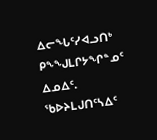ᐃᓕᖓᑦᓯᐊᓗᑎᒃ ᑭᖕᖑᒪᒋᔭᖏᓐᓄᑦ ᐃᓄᐃᑦ.
ᖃᐅᔨᒪᒍᑎᑦᓴᐃᑦ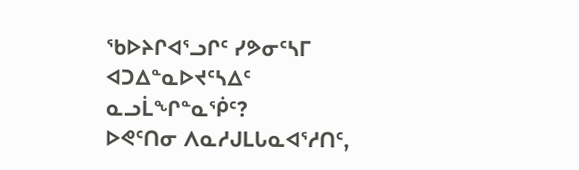ᖃᐅᔨᒋᐊᕐᓗᒋᑦ ᓯᕗᓂᑦᓴᒥ ᐊᑐᐃᓐᓇᐅᔪᑦᓴᐃᑦ
ᓇᓗᒫᖏᓐᓇᖀᑦ?
ᐅᕙᑦᑎᓂ ᐱᓇᓱᒍᒪᒐᓇᐊᕐᓱᑎᑦ,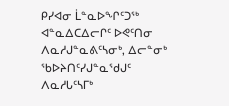ᑭᓯᐊᓂ ᒫᓐᓇᐅᖏᑦᑐᖅ
ᐊᓐᓇᐃᑕᐃᓕᒋᑦ ᐅᕙᑦᑎᓂ ᐱᓇᓱᒍᓐᓇᕕᑦᓴᓂᒃ, ᐃᓕᓐᓂᒃ ᖃᐅᔨᑎᑦᓯᒍᓐᓇᖁᒍᑦ ᐱᓇᓱᒐᑦᓴᒥᒃ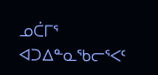ᓄᑖᒥᕐ ᐊᑐᐃᓐᓇᖃᓕᕐᐸᑦ